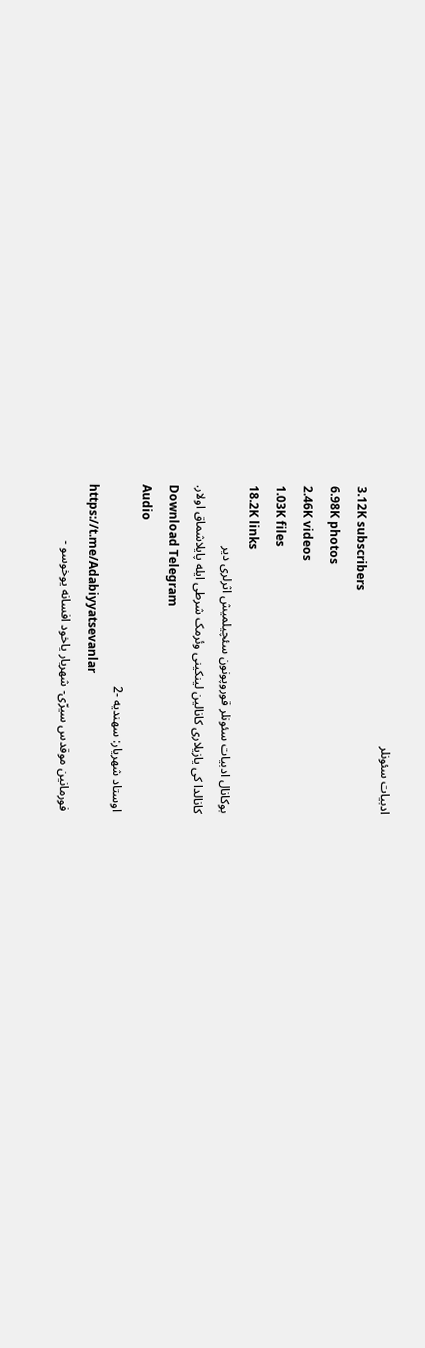ادبیات سئونلر
3.12K subscribers
6.98K photos
2.46K videos
1.03K files
18.2K links
بوکانال ادبیات سئونلر قوروپونون سئچیلمیش اثرلری دیر
کانالدا کی یازیلاری کانالین لینکینی وئرمک شرطی ایله پایلاشماق اولار.
Download Telegram
Audio
اوستاد شهریار: سهندیه -2
https://t.me/Adabiyyatsevanlar
فورمانین موقدس سیرّی- شهریار یاخود افسانه یوخوسو -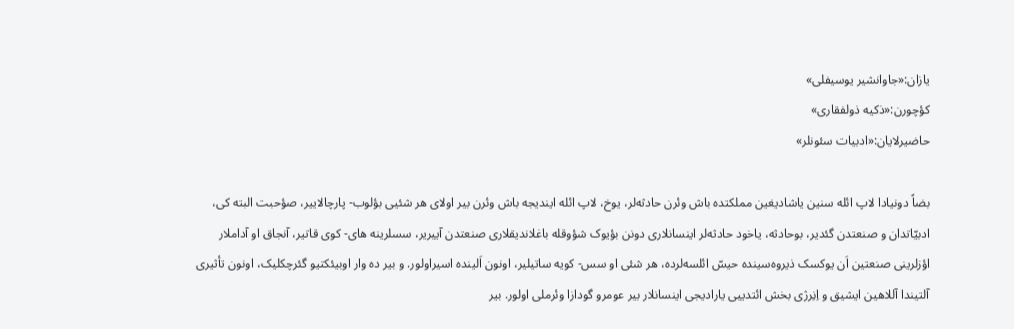یازان:«جاوانشیر یوسیفلی»
کؤچورن:«ذکیه ذولفقاری»
حاضیرلایان:«ادبیات سئونلر»

بضاً دونیادا لاپ ائله سنین یاشادیغین مملکتده باش وئرن حادثه‌‌لر، یوخ، لاپ ائله ایندیجه باش وئرن بیر اولای هر شئیی بؤلوب- پارچالاییر، صؤحبت البته‌‌ کی، ادبيّاتدان و صنعتدن گئدیر، بوحادثه،‌‌ یاخود حادثه‌‌لر اینسانلاری دونن بؤیوک شؤوقله باغلاندیقلاری صنعتدن آییریر، سسلرینه های- کوی قاتیر، آنجاق او آداملار اؤزلرینی صنعتین اَن یوکسک ذیروه‌سینده حیسّ ائلسه‌لرده، هر شئی او سس- کویه ساتیلیر، اونون اَلینده اسیراولور. و بیر ده وار اوبیئکتیو گئرچکلیک، اونون تأثیری آلتیندا آللاهین ایشیق و اِنِرژی بخش ائتدییی یارادیجی اینسانلار بیر عومرو گودازا وئرملی اولور. بیر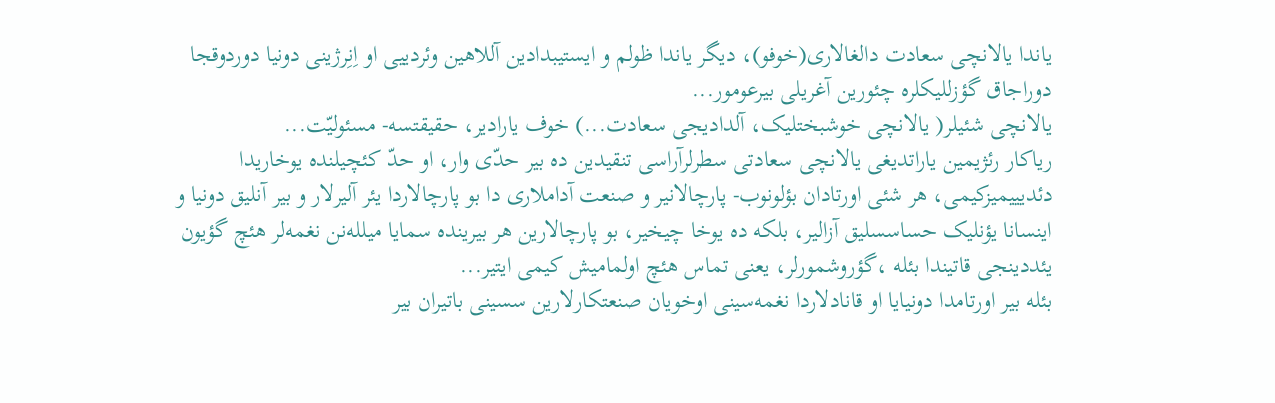یاندا یالانچی سعادت دالغالاری(خوفو)، دیگر یاندا ظولم و ایستیبدادین آللاهین وئردییی او اِنِرژینی دونیا دوردوقجا دوراجاق گؤزللیکلره چئورین آغریلی بیرعومور...
یالانچی شئیلر( یالانچی خوشبختلیک، آلدادیجی سعادت...) خوف یارادیر، حقیقتسه- مسئولیّت...
ریاکار رئژیمین یاراتدیغی یالانچی سعادتی سطرلرآراسی تنقیدین ده بیر حدّی وار، او حدّ کئچیلنده یوخاریدا دئدیییمیزکیمی، هر شئی اورتادان بؤلونوب- پارچالانیر و صنعت آداملاری دا بو پارچالاردا یئر آلیرلار و بیر آنلیق دونیا و اینسانا یؤنلیک حساسسلیق آزالیر، بلکه ده یوخا چیخیر، بو پارچالارین هر بیرینده سمایا میلله‌نن نغمه‌لر هئچ گؤیون یئددینجی قاتیندا بئله ،گؤروشمورلر، یعنی تماس هئچ اولمامیش کیمی ایتیر...
بئله بیر اورتامدا دونیایا او قانادلاردا نغمه‌سینی اوخویان صنعتکارلارین سسینی باتیران بیر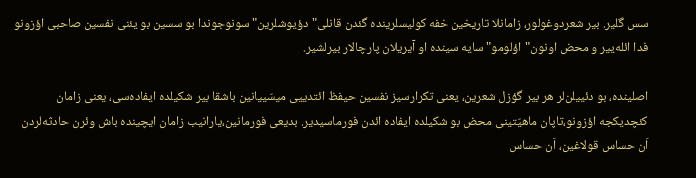سس گلیر. بیر شعردوغولور، زامانلا تاریخین خفه کولیسلرینده گئدن قانلی"دؤیوشلرین" سونوجوندا بو سسین بو یئنی نفسین صاحبی اؤزونو فدا ائله‌ییر و محض اونون"اؤلومو" سایه سینده او آیریلان پارچالار بیرلشیر.

اصلینده، بو دئییلن‌لر هر بیر گؤزل شعرین، یعنی تکرارسیز نفسین حیفظ ائتدییی میسّییانین باشقا بیر شکیلده ایفاده‌سی، یعنی زامان کئچدیکجه اؤزونو،تاپان ماهیّتینی محض بو شکیلده ایفاده ائدن فورماسیدیر. بدیعی فورمانین،یارانیب زامان ایچینده باش وئرن حادثه‌‌لردن اَن حساس قولاغین، اَن حساس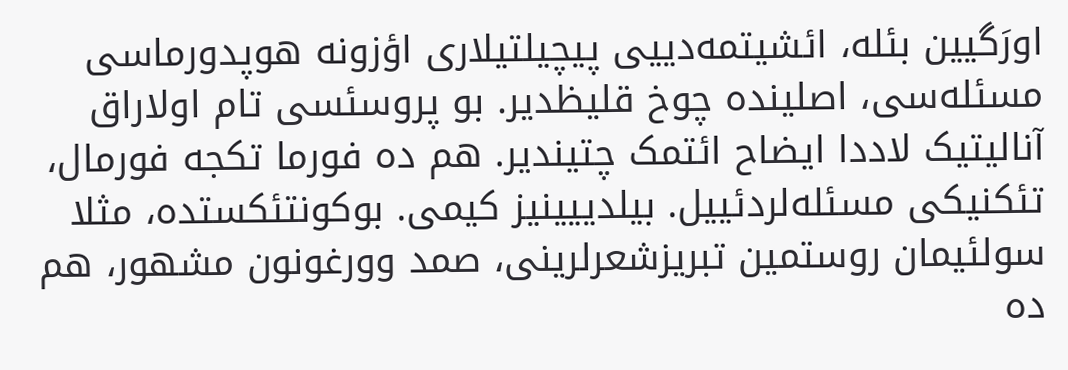اورَگیین بئله، ائشیتمه‌دییی پیچیلتیلاری اؤزونه هوپدورماسی مسئله‌سی، اصلینده چوخ قلیظدیر. بو پروسئسی تام اولاراق آنالیتیک لاددا ایضاح ائتمک چتیندیر. هم ده فورما تکجه فورمال، تئکنیکی مسئله‌لردئییل. بیلدییینیز کیمی. بوکونتئکستده، مثلا سولئیمان روستمین تبریزشعرلرینی، صمد وورغونون مشهور، هم ده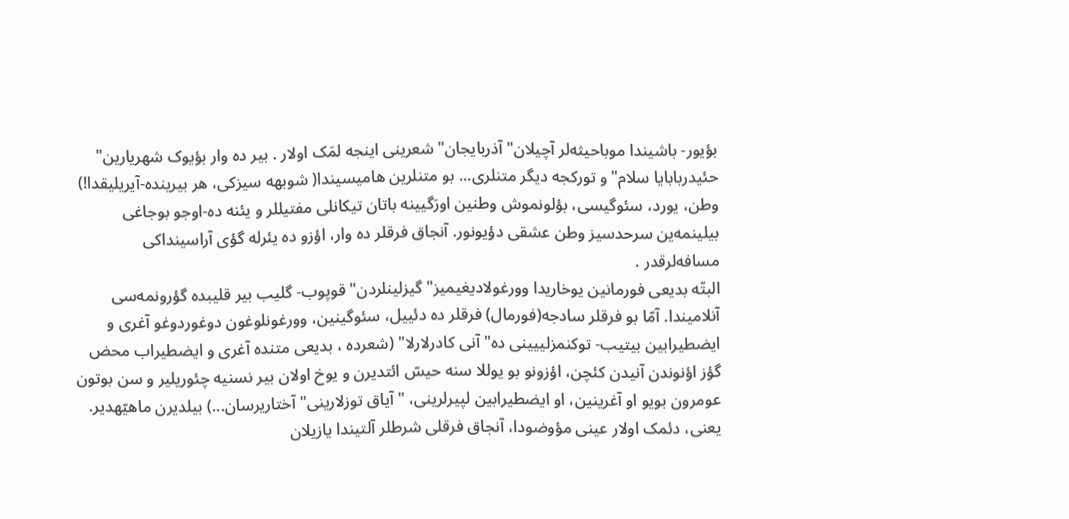بؤیور- باشیندا موباحیثه‌لر آچیلان"آذربایجان" شعرینی اینجه لمَک اولار . بیر ده وار بؤیوک شهریارین" حئیدربابایا سلام" و تورکجه دیگر متنلری... بو متنلرین هامیسیندا( شوبهه سیزکی، هر بیرینده-آیریلیقدا!) وطن، یورد، سئوگیسی، بؤلونموش وطنین اورَگیینه باتان تیکانلی مفتیللر و یئنه ده-اوجو بوجاغی بیلینمه‌ین سرحدسیز وطن عشقی دؤیونور. آنجاق فرقلر ده وار، اؤزو ده یئرله گؤی آراسینداکی مسافه‌لرقدر .
البتّه‌‌ بدیعی فورمانین یوخاریدا وورغولادیغیمیز"گیزلینلردن" قوپوب- گلیب بیر قلیبده گؤرونمه‌سی آنلامیندا. آمّا بو فرقلر سادجه(فورمال) فرقلر ده دئییل، سئوگینین، وورغونلوغون دوغوردوغو آغری و ایضطیرابین بیتیب- توکنمزلییینی ده" آنی کادرلارلا" (شعرده ، بدیعی متنده آغری و ایضطیراب محض گؤز اؤنوندن آنیدن کئچن، اؤزونو بو یوللا سنه حیسّ ائتدیرن و یوخ اولان بیر نسنیه چئوریلیر و سن بوتون عومرون بویو او آغرینین، او ایضطیرابین لپیرلرینی، " آیاق توزلارینی" آختاریرسان...) بیلدیرن ماهیّهدیر. یعنی، دئمک اولار عینی مؤوضودا، آنجاق فرقلی شرطلر آلتیندا یازیلان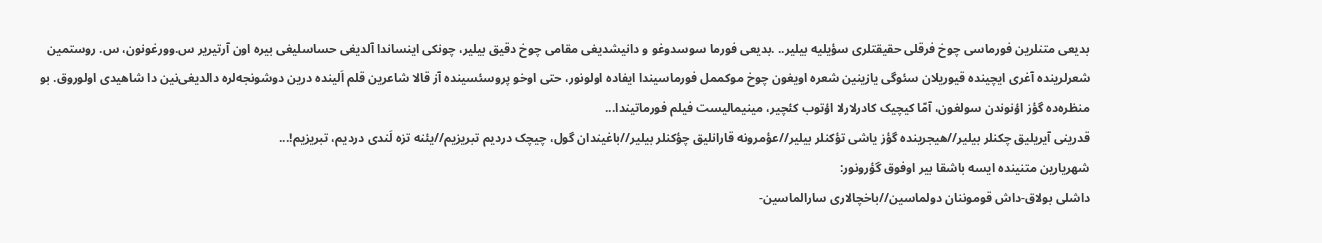بدیعی متنلرین فورماسی چوخ فرقلی حقیقتلری سؤیلیه بیلیر.. .بدیعی فورما سوسدوغو و دانیشدیغی مقامی چوخ دقیق بیلیر، چونکی اینساندا آلدیغی حساسلیغی بیره اون آرتیریر س.وورغونون، س. روستمین شعرلرینده آغری ایچینده قیوریلان سئوگی یازینین شعره اویغون چوخ موکممل فورماسیندا ایفاده اولونور، حتی اوخو پروسئسینده آز قالا شاعرین قلم اَلینده درین دوشونجه‌لره دالدیغی‌نین دا شاهیدی اولوروق. بو منظره‌ده گؤز اؤنوندن سولغون، آمّا کیچیک کادرلارلا اؤتوب کئچیر، مینیمالیست فیلم فورماتیندا...
قدرینی آیریلیق چکنلر بیلیر//هیجرینده گؤز یاشی تؤکنلر بیلیر//عؤمرونه قارانلیق چؤکنلر بیلیر//باغیندان گول، چیچک دردیم تبریزیم//یئنه تزه لَندی دردیم، تبریزیم!...
شهریارین متنینده ایسه باشقا بیر اوفوق گؤرونور:
داشلی بولاق-داش قوموننان دولماسین//باخچالاری سارالماسین-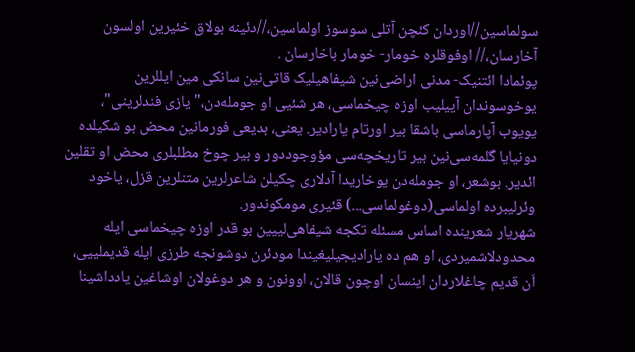سولماسین//اوردان کئچن آتلی سوسوز اولماسین،//دئینه بولاق خئیرین اولسون آخارسان،// اوفوقلره خومار- خومار باخارسان .
پوئمادا ائتنیک- مدنی اراضی‌نین شیفاهیلیک قاتی‌نین سانکی مین ایللرین یوخوسوندان آییلیب اوزه چیخماسی، هر شئیی او جومله‌‌دن،" یازی فندلرینی"، یویوب آپارماسی باشقا بیر اورتام یارادیر. یعنی، بدیعی فورمانین محض بو شکیلده دونیایا گلمه‌سی‌نین بیر تاریخچه‌سی مؤوجوددور و بیر چوخ مطلبلری محض او تقلین ائدیر. بوشعر، او جومله‌‌دن یوخاریدا آدلاری چکیلن شاعرلرین متنلرین قزل، یاخود وئرلیبرده اولماسی(دوغولماسی...) قئیری مومکوندور.
شهریار شعرینده اساس مسئله‌ تکجه شیفاهی‌لییین بو قدر اوزه چیخماسی ایله محدودلاشمیردی، او هم ده یارادیجیلیغیندا مودئرن دوشونجه طرزی ایله قدیملییی، اَن قدیم چاغلاردان اینسان اوچون قالان، اوونون و هر دوغولان اوشاغین یادداشینا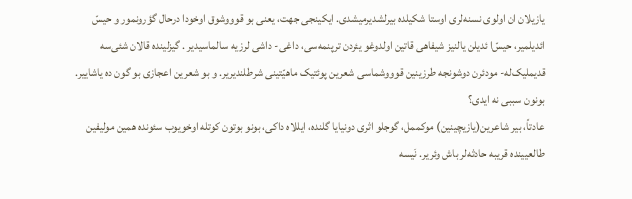یازیلان ان اولوی نسنه‌لری اوستا شکیلده بیرلشدیرمیشدی. ایکینجی جهت، یعنی بو قوووشوق اوخودا درحال گؤرونمور و حیسّ ائدیلمیر، حیسّ‌ا ئدیلن یالنیز شیفاهی قاتین اولدوغو یئردن ترپنمه‌سی، داغی- داشی لرزیه سالماسیدیر . گیزلینده قالان شئی‌سه قدیملیک‌له- مودئرن دوشونجه طرزینین قوووشماسی شعرین پوئتیک ماهیّتینی شرطلندیریر. و بو شعرین اعجازی بو گون ده یاشاییر. بونون سببی نه ایدی؟
عادتاً، بیر شاعرین(یازیچینین) موکممل، گوجلو اثری دونیایا گلنده، ایللاه داکی، بونو بوتون کوتله اوخویوب سئونده همین مولیفین طالعیینده قریبه حادثه‌‌لر باش وئریر. نَیسه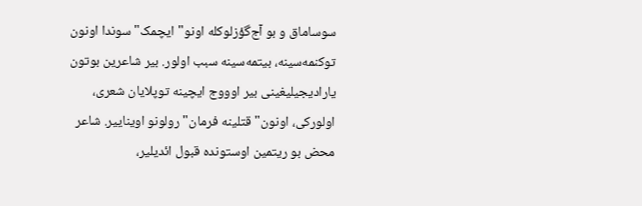سوساماق و بو آج‌گؤزلوکله اونو"ایچمک" سوندا اونون توکنمه‌سینه، بیتمه‌سینه سبب اولور. بیر شاعرین بوتون یارادیجیلیغینی بیر اوووج ایچینه توپلایان شعری، اولورکی، اونون" قتلینه فرمان" رولونو اویناییر. شاعر محض بو ریتمین اوستونده قبول ائدیلیر،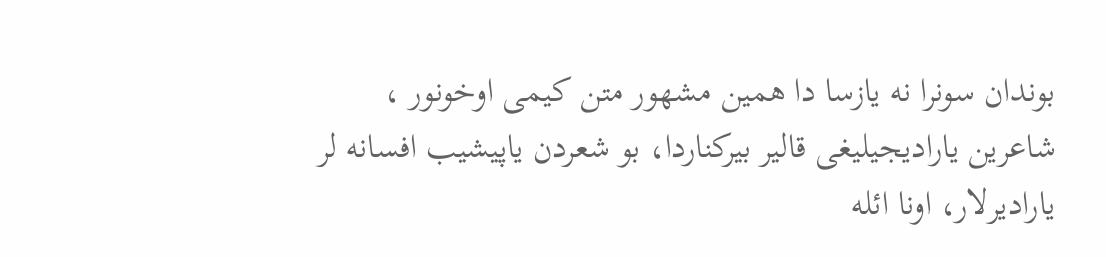بوندان سونرا نه یازسا دا همین مشهور متن کیمی اوخونور ، شاعرین یارادیجیلیغی قالیر بیرکناردا، بو شعردن یاپیشیب افسانه لر یارادیرلار، اونا ائله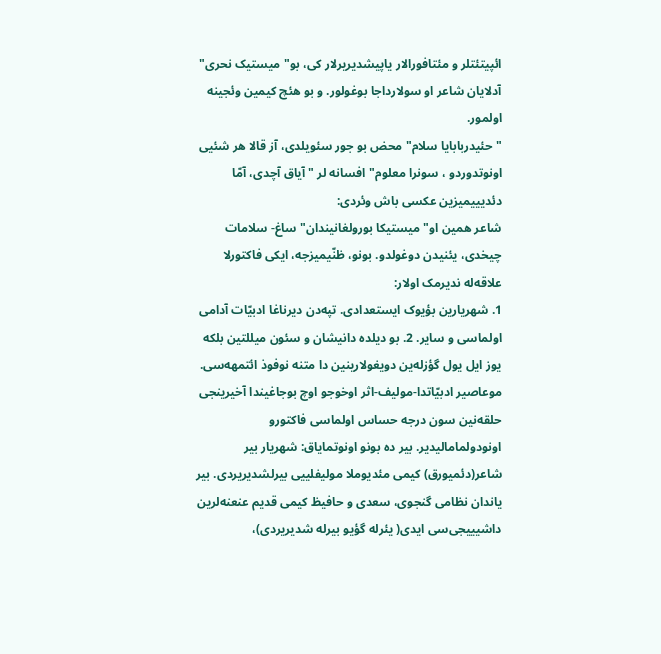ائپیتئتلر و مئتافورالار یاپیشدیریرلار کی، بو" میستیک نحری" آدلایان شاعر او سولارداجا بوغولور. و بو هئچ کیمین وئجینه اولمور.
" حئیدربابایا سلام" محض بو جور سئویلدی، آز قالا هر شئیی اونوتدوردو ، سونرا معلوم"افسانه لر " آیاق آچدی، آمّا دئدیییمیزین عکسی باش وئردی:
شاعر همین او" میستیکا بورولغانیندان" ساغ- سلامات چیخدی، یئنیدن دوغولدو. بونو، ظنّیمیزجه، ایکی فاکتورلا علاقه‌‌له ندیرمک اولار:
1. شهریارین بؤیوک ایستعدادی. تپه‌دن دیرناغا ادبيّات آدامی اولماسی و سایر. 2. بو دیلده دانیشان و سئون میللتین بلکه یوز ایل یول گؤزله‌ین دویغولارینین دا متنه نوفوذ ائتمهه‌سی. موعاصیر ادبيّاتدا-مولیف-اثر اوخوجو اوچ‌ بوجاغیندا آخیرینجی حلقه‌‌نین سون درجه‌‌ حساس اولماسی فاکتورو اونودولمامالیدیر. بیر ده بونو اونوتمایاق: شهریار بیر شاعر(دئمیورق) کیمی مئدیوملا مولیفلییی بیرلشدیریردی. بیر یاندان نظامی گنجوی، سعدی و حافیظ کیمی قدیم عنعنه‌لرین داشیییجی‌سی ایدی( یئرله گؤیو بیرله شدیریردی)،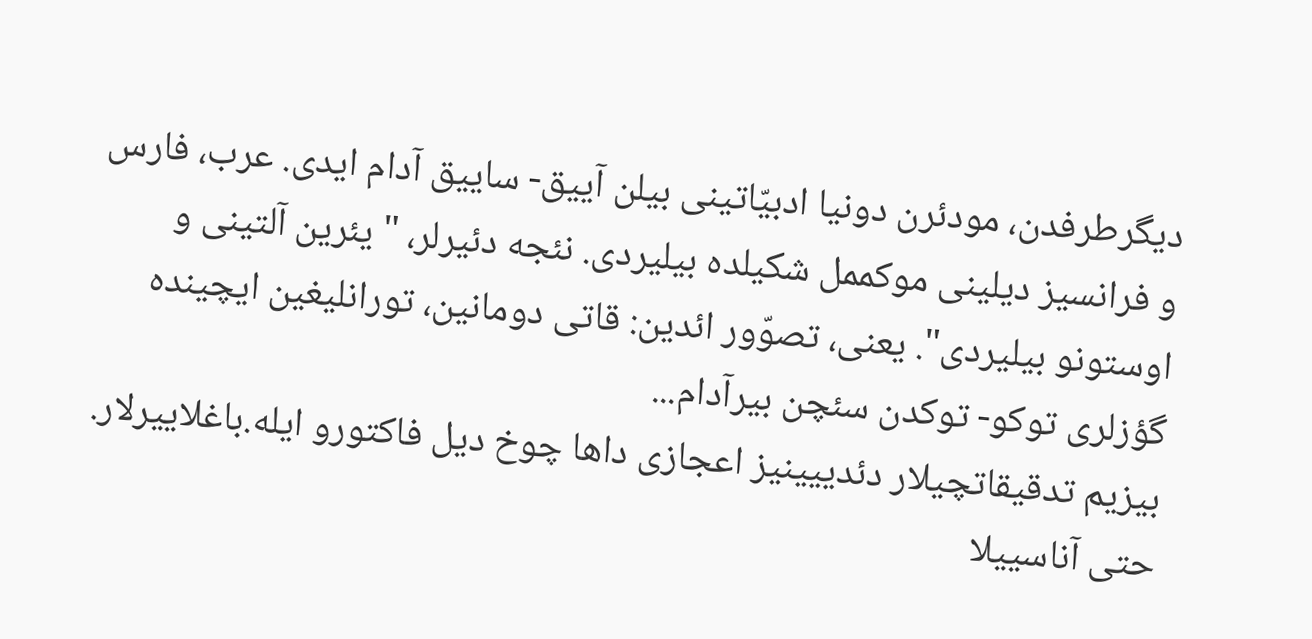دیگرطرفدن، مودئرن دونیا ادبيّاتینی بیلن آییق- ساییق آدام ایدی. عرب، فارس و فرانسیز دیلینی موکممل شکیلده بیلیردی. نئجه دئیرلر، " یئرین آلتینی و اوستونو بیلیردی". یعنی، تصوّور ائدین: قاتی دومانین، تورانلیغین ایچینده گؤزلری توکو- توکدن سئچن بیرآدام...
بیزیم تدقیقاتچیلار دئدییینیز اعجازی داها چوخ دیل فاکتورو ایله.باغلاییرلار. حتی آناسییلا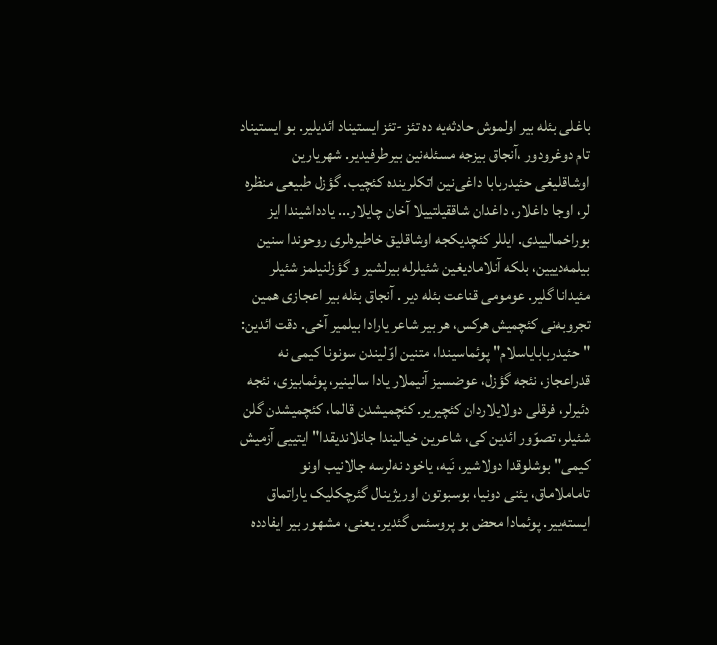باغلی بئله بیر اولموش حادثه‌‌یه ده تئز -تئز ایستیناد ائدیلیر. بو ایستیناد تام دوغرودور ،آنجاق بیزجه مسئله‌نین بیرطرفیدیر. شهریارین اوشاقلیغی حئیدربابا داغی‌نین اتکلرینده کئچیب. گؤزل طبیعی منظره لر، اوجا داغلار، داغدان شاققیلتییلا آخان چایلار... یادداشیندا ایز بوراخمالییدی. ایللر کئچدیکجه اوشاقلیق خاطیره‌لری روحوندا سنین بیلمه‌دییین، بلکه آنلامادیغین شئیلرله بیرلشیر و گؤزلنیلمز شئیلر مئیدانا گلیر. عومومی قناعت بئله دیر . آنجاق بئله بیر اعجازی همین تجروبه‌نی کئچمیش هرکس، هر بیر شاعر یارادا بیلمیر آخی. دقت ائدین:
" حئیدربابایاسلام" پوئماسیندا، متنین اوّلیندن سونونا کیمی نه قدراعجاز، نئجه گؤزل، عوضسیز آنیملار یادا سالینیر، پوئمابیزی، نئجه دئیرلر، فرقلی دولایلاردان کئچیریر. کئچمیشدن قالما، کئچمیشدن گلن شئیلر، تصوّور ائدین کی، شاعرین خیالیندا جانلاندیقدا" ایتییی آزمیش کیمی" بوشلوقدا دولاشیر، نَیه، یاخود نه‌لرسه جالانیب اونو تاماملاماق، یئنی دونیا، بوسبوتون اوریژینال گئرچکلیک یاراتماق ایسته‌ییر. پوئمادا محض بو پروسئس گئدیر. یعنی، مشهور بیر ایفادده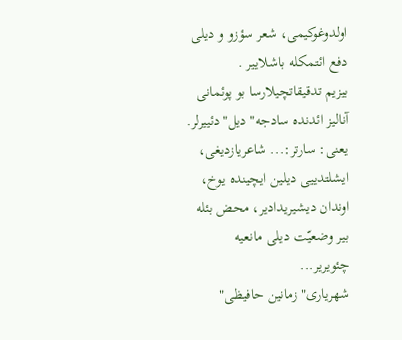اولدوغوکیمی، شعر سؤزو و دیلی دفع ائتمکله باشلاییر .
بیزیم تدقیقاتچیلارسا بو پوئمانی آنالیز ائدنده سادجه" دیل"دئییرلر. یعنی: سارتر:... شاعریازدیغی، ایشلتدییی دیلین ایچینده یوخ، اوندان دیشیریدادیر، محض بئله بیر وضعيّت دیلی مانعیه چئویریر...
شهریاری" زمانین حافیظی"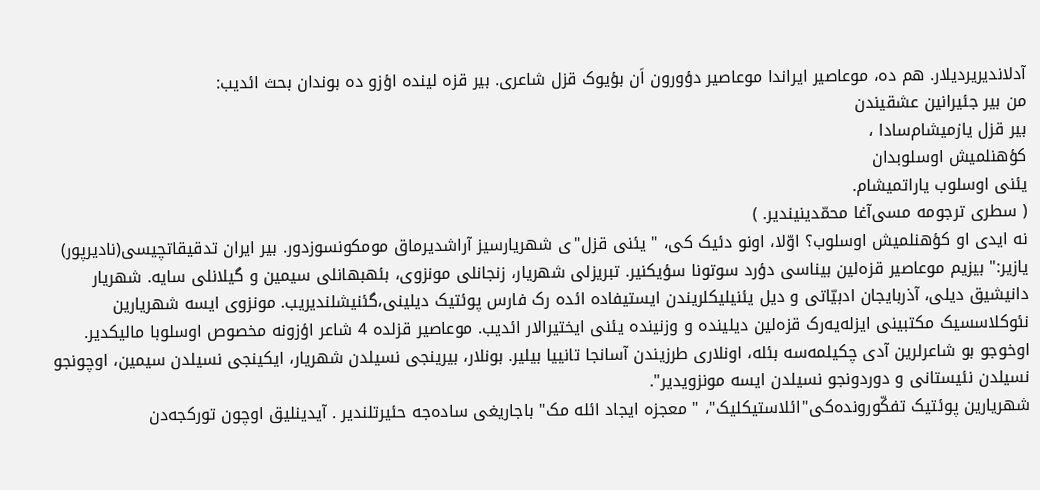آدلاندیریردیلار. هم ده، موعاصیر ایراندا موعاصیر دؤورون اَن بؤیوک قزل شاعری. بیر قزه لینده اؤزو ده بوندان بحث ائدیب:
من بیر جئیرانین عشقیندن
بیر قزل یازمیشام‌سادا ،
کؤهنلمیش اوسلوبدان
یئنی اوسلوب یاراتمیشام.
( سطری ترجومه مسی‌آغا محمّدینیندیر. )
نه ایدی او کؤهنلمیش اوسلوب؟ اوّلا، اونو دئیک کی، " یئنی قزل"ی شهریارسیز آراشدیرماق مومکونسوزدور. بیر ایران تدقیقاتچیسی(نادیرپور) یازیر:" بیزیم موعاصیر قزه‌لین بیناسی دؤرد سوتونا سؤیکنیر. تبریزلی شهریار، زنجانلی مونزوی، بئهبهانلی سیمین و گیلانلی سایه. شهریار دانیشیق دیلی، آذربایجان ادبيّاتی و دیل یئنیلیکلریندن ایستیفاده ائده رک فارس پوئتیک دیلینی،گئنیشلندیریب. مونزوی ایسه شهریارین نئوکلاسسیک مکتبینی ایزله‌یه‌رک قزه‌لین دیلینده و وزنینده یئنی ایختیرالار ائدیب. موعاصیر قزلده 4 شاعر اؤزونه مخصوص اوسلوبا مالیکدیر. اوخوجو بو شاعرلرین آدی چکیلمه‌سه بئله، اونلاری طرزیندن آسانجا تانییا بیلیر. بونلار، بیرینجی نسیلدن شهریار، ایکینجی نسیلدن سیمین، اوچونجو نسیلدن نئیستانی و دوردونجو نسیلدن ایسه مونزویدیر".
شهریارین پوئتیک تفکّورونده‌کی"ائلاستیکلیک"، " معجزه‌ ایجاد ائله مک" باجاریغی ساده‌جه حئیرتلندیر . آیدینلیق اوچون تورکجه‌دن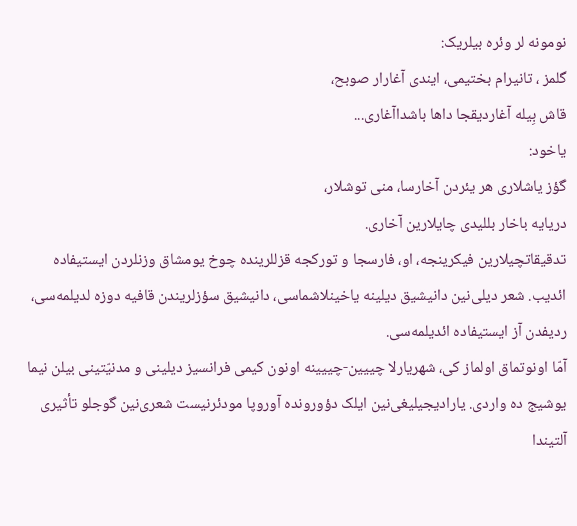نومونه لر وئره بیلریک:
گلمز ، تانیرام بختیمی، ایندی آغارار صوبح،
قاش بِیله آغاردیقجا داها باشداآغاری...
یاخود:
گؤز یاشلاری هر یئردن آخارسا، منی توشلار،
دریایه باخار بللیدی چایلارین آخاری.
تدقیقاتچیلارین فیکرینجه، او، فارسجا و تورکجه قزللرینده چوخ یومشاق وزنلردن ایستیفاده ائدیب. شعر دیلی‌نین دانیشیق دیلینه یاخینلاشماسی، دانیشیق سؤزلریندن قافیه‌ دوزه لدیلمه‌سی، ردیفدن آز ایستیفاده ائدیلمه‌سی.
آمّا اونوتماق اولماز کی، شهریارلا چییین-چییینه اونون کیمی فرانسیز دیلینی و مدنيّتینی بیلن نیما یوشیج ده واردی. یارادیجیلیغی‌نین ایلک دؤورونده آوروپا مودئرنیست شعری‌نین گوجلو تأثیری آلتیندا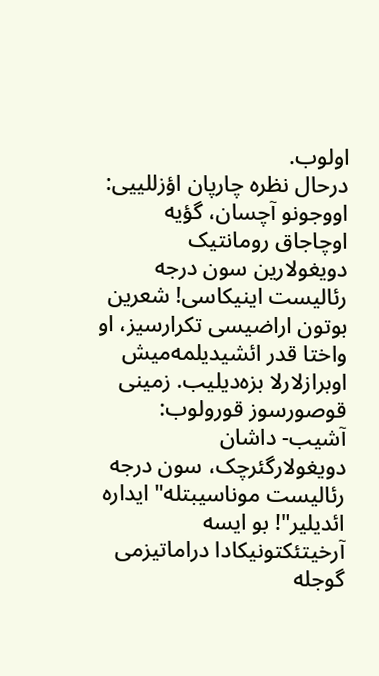اولوب.
درحال نظره چارپان اؤزللییی: اووجونو آچسان، گؤیه اوچاجاق رومانتیک دویغولارین سون درجه‌‌ رئالیست اینیکاسی! شعرین بوتون اراضیسی تکرارسیز، او واختا قدر ائشیدیلمه‌میش اوبرازلارلا بزه‌دیلیب. زمینی قوصورسوز قورولوب: آشیب- داشان دویغولارگئرچک، سون درجه‌‌ رئالیست موناسیبتله" ایداره ائدیلیر"! بو ایسه آرخیتئکتونیکادا دراماتیزمی گوجله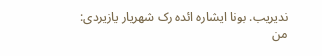ندیریب. بونا ایشاره ائده رک شهریار یازیردی:
من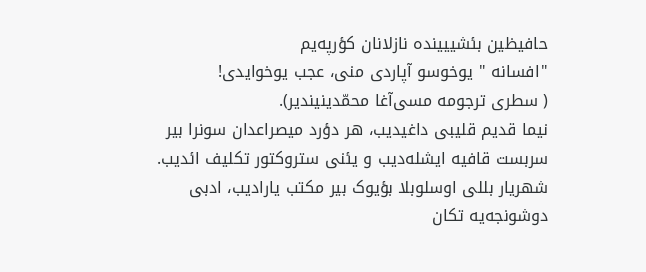حافیظین بئشییینده نازلانان کؤرپه‌یم
"افسانه " یوخوسو آپاردی منی، عجب یوخوایدی!
( سطری ترجومه مسی‌آغا محمّدینیندیر).
نیما قدیم قلیبی داغیدیب، هر دؤرد میصراعدان سونرا بیر سربست قافیه‌ ایشله‌دیب و یئنی ستروکتور تکلیف ائدیب.
شهریار بللی اوسلوبلا بؤیوک بیر مکتب یارادیب، ادبی دوشونجه‌یه تکان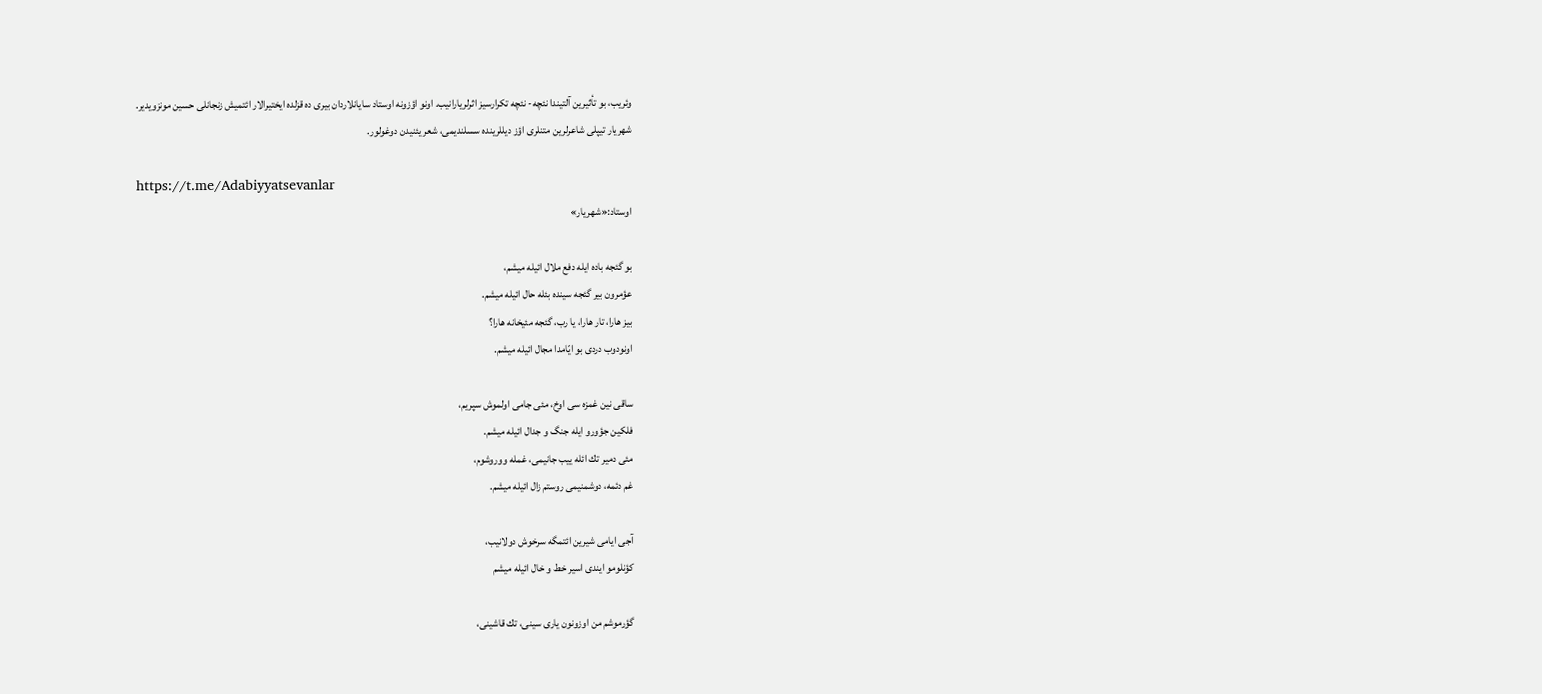وئریب، بو تأثیرین آلتیندا نئچه- نئچه تکرارسیز اثرلریارانیب. اونو اؤزونه اوستاد سایانلاردان بیری ده قزلده ایختیرالار ائتمیش زنجانلی حسین مونزویدیر.
شهریار تیپلی شاعرلرین متنلری اؤز دیللرینده سسلندیمی، شعر یئنیدن دوغولور.

https://t.me/Adabiyyatsevanlar
اوستاد:«شهریار»

بو گئجه باده ایله دفع ملال ائیله میشم،
عؤمرون بیر گئجه سینده بئله حال ائیله میشم.
بیز هارا، تار هارا، یا رب، گئجه مئیخانه هارا؟
اونودوب دردی بو ایّامدا مجال ائیله میشم.

ساقی نین غمزه سی اوخ، مئی جامی اولموش سپریم،
فلكین جؤورو ایله جنگ و جدال ائیله میشم.
مئی دمیر تك ائله ییب جانیمی، غمله ووروشوم،
غم دئمه، دوشمنیمی روستم زال ائیله میشم.

آجی ایامی شیرین ائتمگه سرخوش دولانیب،
كؤنلومو ایندی اسیر خط و خال ائیله میشم

گؤرموشم من اوزونون یاری سینی، تك قاشینی،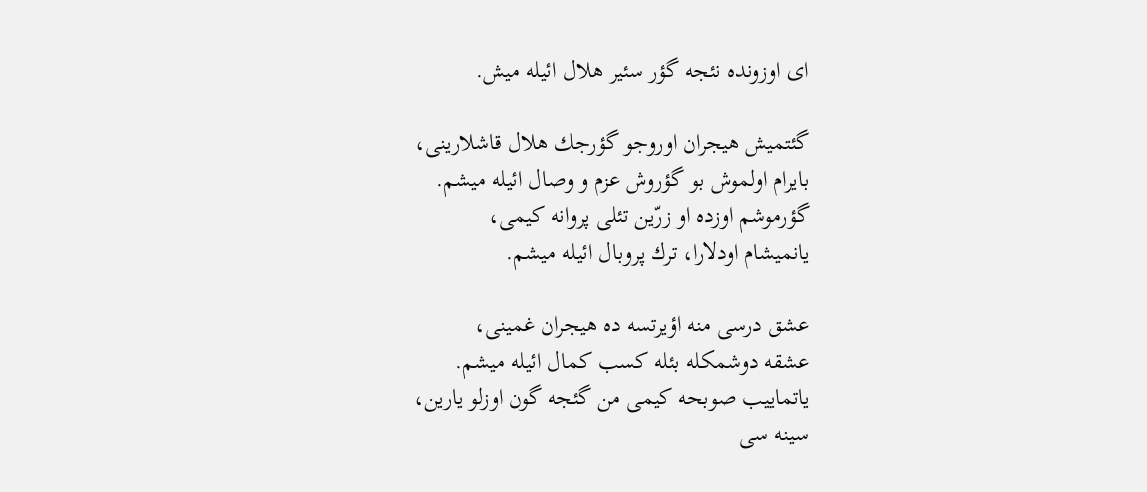ای اوزونده نئجه گؤر سئیر هلال ائیله میش.

گئتمیش هیجران اوروجو گؤرجك هلال قاشلارینی،
بایرام اولموش بو گؤروش عزم و وصال ائیله میشم.
گؤرموشم اوزده او زرّین تئلی پروانه كیمی،
یانمیشام اودلارا، ترك پروبال ائیله میشم.

عشق درسی منه اؤیرتسه ده هیجران غمینی،
عشقه دوشمكله بئله كسب كمال ائیله میشم.
یاتماییب صوبحه كیمی من گئجه گون اوزلو یارین،
سینه سی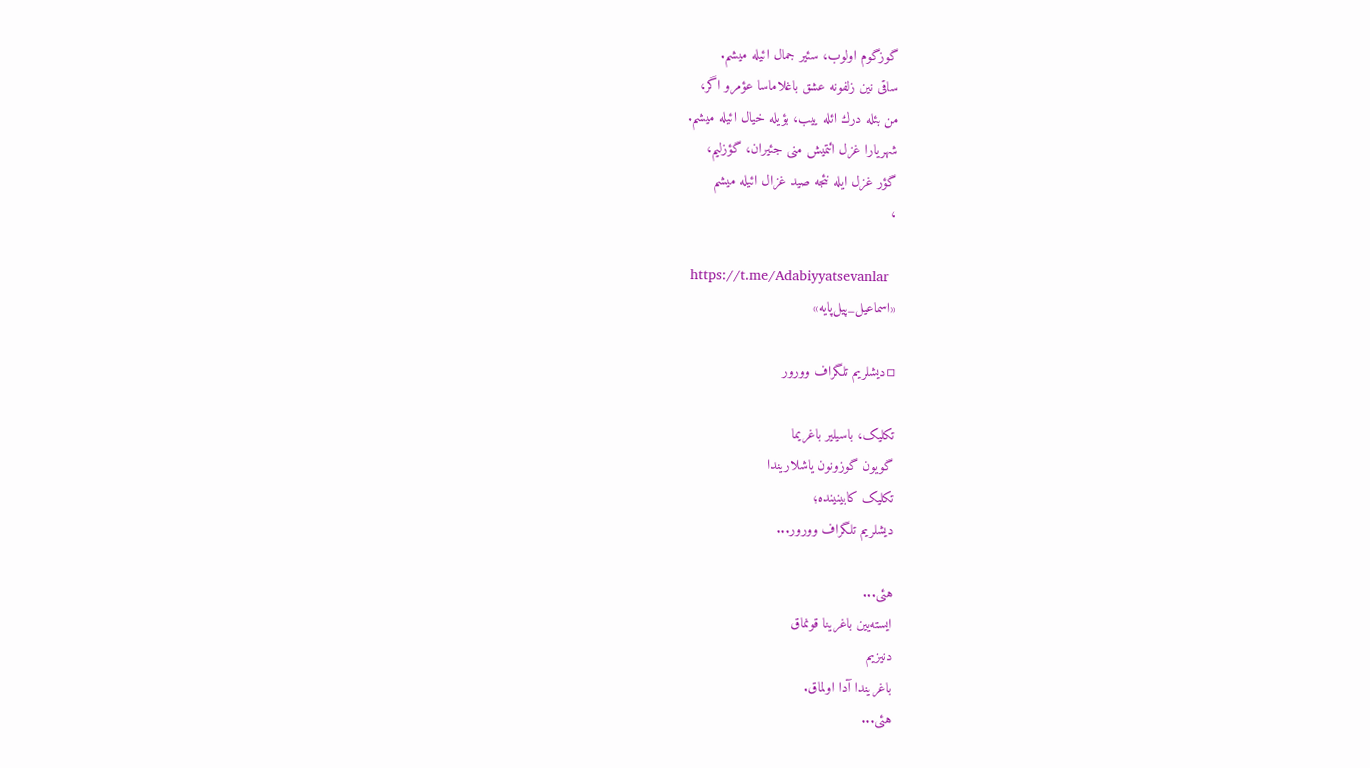گوزگوم اولوب، سئیر جمال ائیله میشم.
ساقی نین زلفونه عشق باغلاماسا عؤمرو اگر،
من بئله درك ائله ییب، بؤیله خیال ائیله میشم.
شهریارا غزل ائتمیش منی جئیران، گؤزلیم،
گؤر غزل ایله نئجه صید غزال ائیله میشم
،

 https://t.me/Adabiyyatsevanlar
«اسماعیل_پیل‌پایه»

▫دیشلریم تلگراف وورور

تکلیک، باسیلیر باغریما
گویون گوزونون یاشلاریندا
تکلیک کابینینده؛
دیشلریم تلگراف وورور...

هئی...
ایسته‌یین باغرینا قونماق
دنیزیم
باغریندا آدا اولماق.
هئی...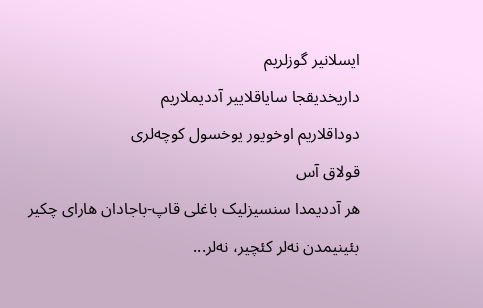ایسلانیر گوزلریم
داریخدیقجا سایاقلاییر آددیملاریم
دوداقلاریم اوخویور یوخسول کوچه‌لری
قولاق آس
هر آددیمدا سنسیزلیک باغلی قاپ-باجادان هارای چکیر
بئینیمدن نه‌لر کئچیر، نه‌لر...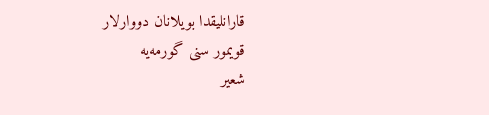قارانلیقدا بویلانان دووارلار
قویمور سنی گورمه‌یه
شعیر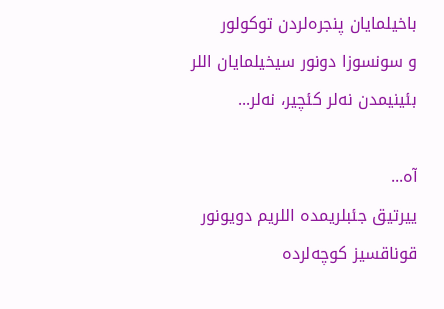باخیلمایان پنجره‌لردن توکولور
و سونسوزا دونور سیخیلمایان اللر
بئینیمدن نه‌لر کئچیر، نه‌لر...

آه...
ییرتیق جئبلریمده اللریم دویونور
قوناقسیز کوچه‌لرده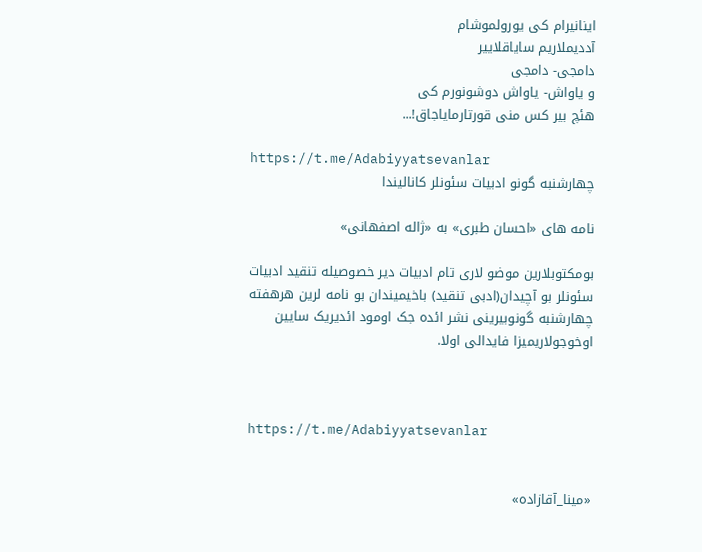اینانیرام کی یورولموشام
آددیملاریم سایاقلاییر
دامجی- دامجی
و یاواش- یاواش دوشونورم کی
هئچ بیر کس منی قورتارمایاجاق!...

https://t.me/Adabiyyatsevanlar
چهارشنبه گونو ادبیات سئونلر کانالیندا

نامه های «احسان طبری» به «ژاله اصفهانی»

بومکتوبلارین موضو لاری تام ادبیات دیر خصوصیله تنقید ادبیات سئونلر بو آچیدان(ادبی تنقید) باخیمیندان بو نامه لرین هرهفته چهارشنبه گونوبیرینی نشر ائده جک اومود ائدیریک سایین اوخوجولاریمیزا فایدالی اولا.



https://t.me/Adabiyyatsevanlar


«مینا_آقازاده‌»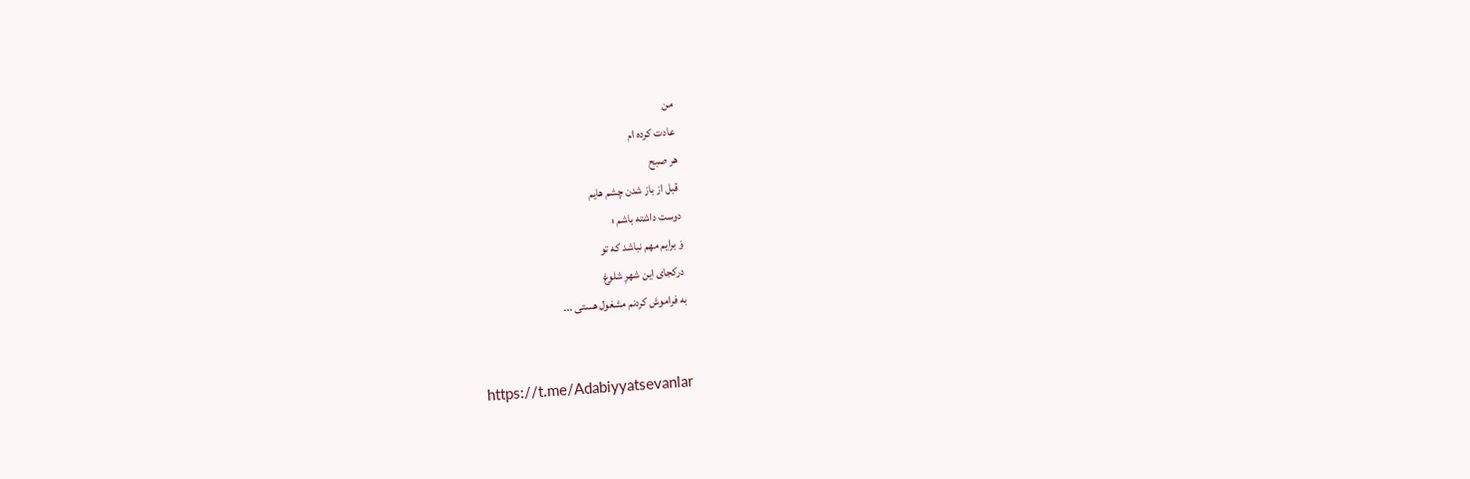من
عادت کرده ام
هر صبح
قبل از باز شدن چشم هایم
دوست داشته باشم ؛
وَ برایم مهم نباشد که تو
درکجای این شهرِ شلوغ
به فراموش کردنم مشغول هستی ...


https://t.me/Adabiyyatsevanlar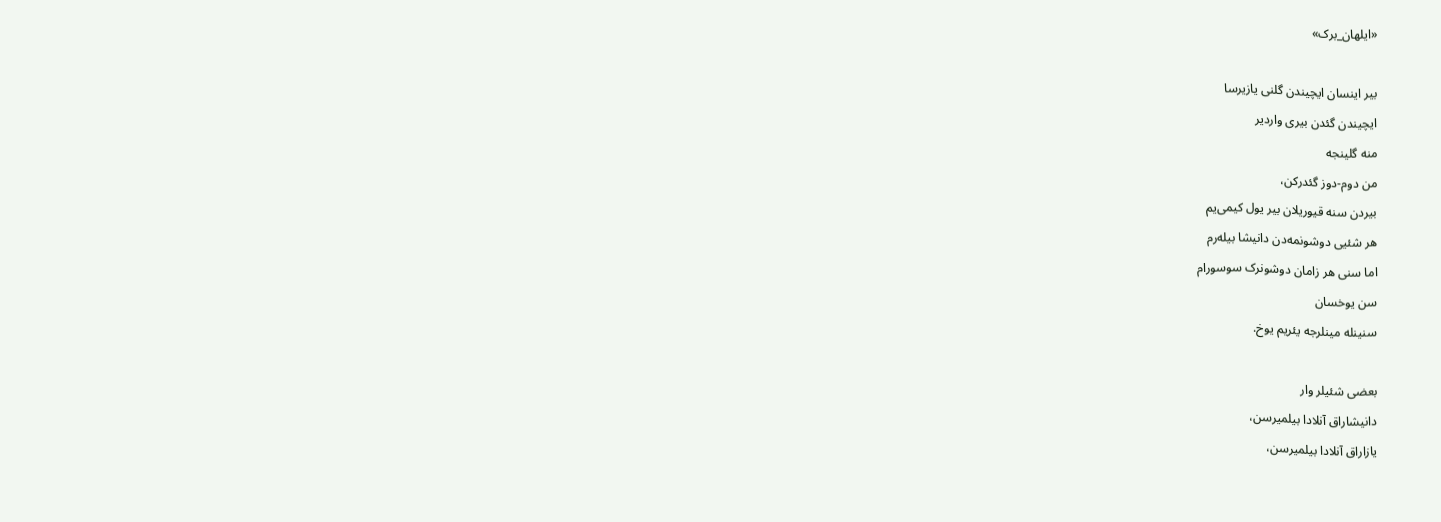«ایلهان_برک»

بیر اینسان ایچیندن گلنی یازیرسا
ایچیندن گئدن بیری واردیر
منه گلینجه
من دوم-دوز گئدرکن،
بیردن سنه قیوریلان بیر یول کیمی‌یم
هر شئیی دوشونمه‌دن دانیشا بیله‌رم
اما سنی هر زامان دوشونرک سوسورام
سن یوخسان
سنینله مینلرجه یئریم یوخ.

بعضی شئیلر وار
دانیشاراق آنلادا بیلمیرسن،
یازاراق آنلادا بیلمیرسن،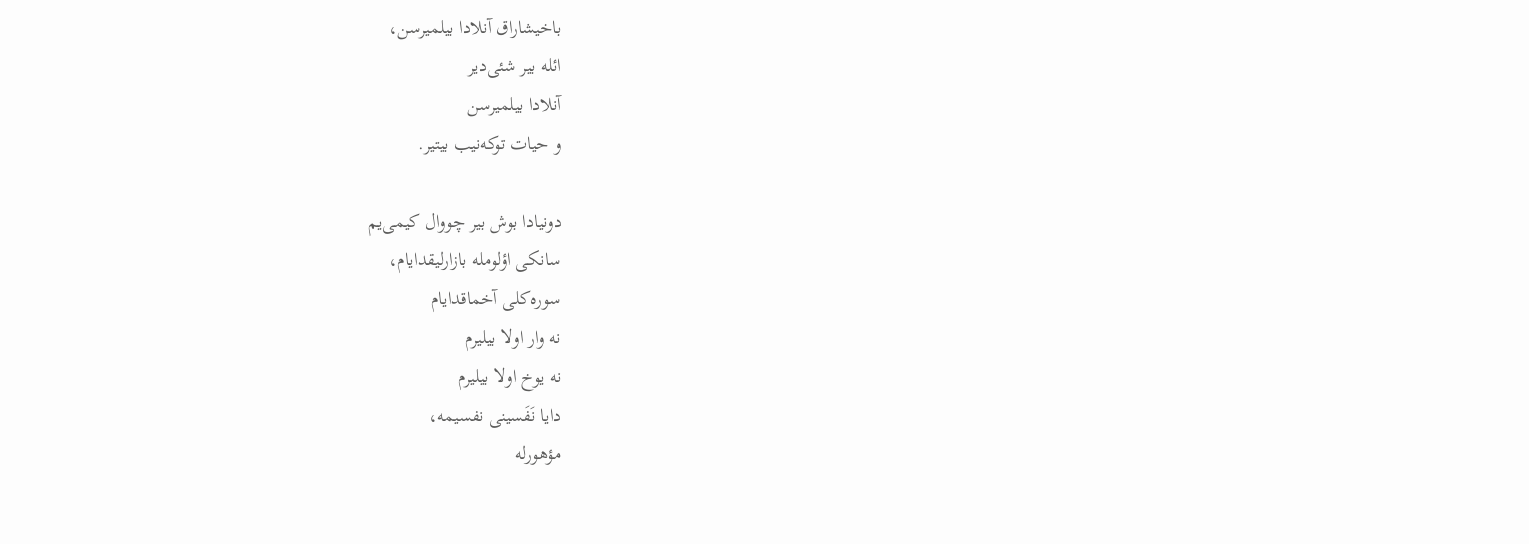باخیشاراق آنلادا بیلمیرسن،
ائله بیر شئی‌دیر
آنلادا بیلمیرسن
و حیات توکه‌نیب بیتیر.

دونیادا بوش بیر چووال کیمی‌یم
سانکی اؤلومله بازارلیقدایام،
سوره‌کلی آخماقدایام
نه وار اولا بیلیرم
نه یوخ اولا بیلیرم
دایا نَفَسینی نفسیمه،
مؤهورله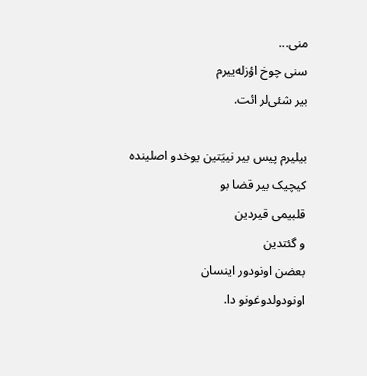منی...
سنی چوخ اؤزله‌ییرم
بیر شئی‌لر ائت.

بیلیرم پیس بیر نییَتین یوخدو اصلینده
کیچیک بیر قضا بو
قلبیمی قیردین
و گئتدین
بعضن اونودور اینسان
اونودولدوغونو دا.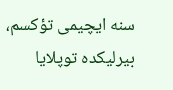سنه ایچیمی تؤکسم،
بیرلیکده توپلایا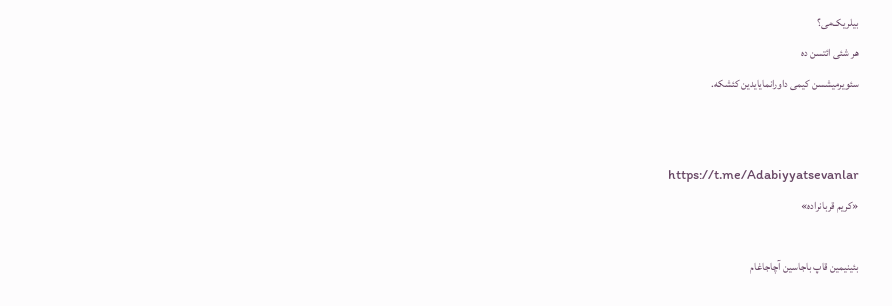بیلریک‌می؟
هر شئی ائتسن ده
سئویرمیشسن کیمی داورانمایایدین کئشکه.


https://t.me/Adabiyyatsevanlar
«کریم قربانراده»

بئینیمین قاپ باجاسین آچاجاغام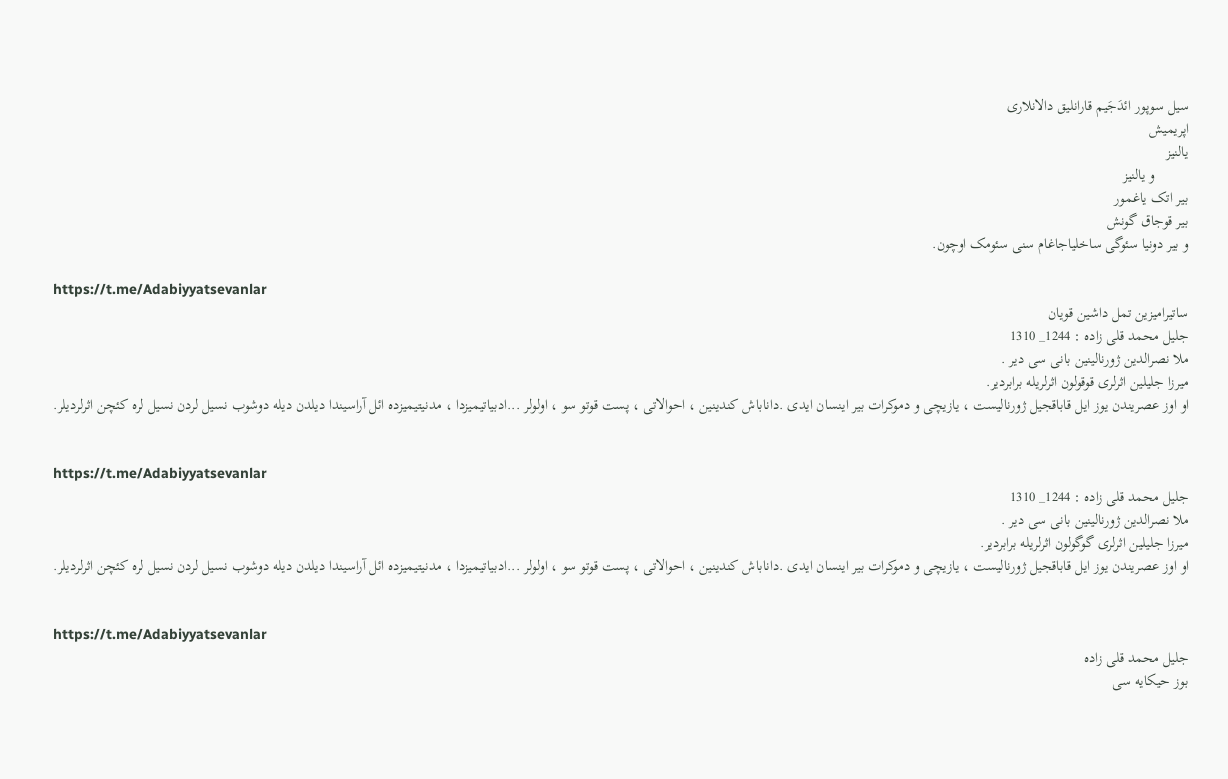سیل سوپور ائدَجَیم قارانلیق دالانلاری
اپریمیش
یالنیز
         و یالنیز
بیر اتک یاغمور
بیر قوجاق گونش
و بیر دونیا سئوگی ساخلیاجاغام سنی سئومک اوچون.

https://t.me/Adabiyyatsevanlar
ساتیرامیزین تمل داشین قویان
جلیل محمد قلی زاده : 1244_ 1310
ملا نصرالدین ژورنالینین بانی سی دیر .
میرزا جلیلین اثرلری قوقولون اثرلریله برابردیر.
او اوز عصریندن یوز ایل قاباقجیل ژورنالیست ، یازیچی و دموکرات بیر اینسان ایدی .داناباش کندینین ، احوالاتی ، پست قوتو سو ، اولولر ...ادبیاتیمیزدا ، مدنیتیمیزده ائل آراسیندا دیلدن دیله دوشوب نسیل لردن نسیل لره کئچن اثرلردیلر.


https://t.me/Adabiyyatsevanlar
جلیل محمد قلی زاده : 1244_ 1310
ملا نصرالدین ژورنالینین بانی سی دیر .
میرزا جلیلین اثرلری گوگولون اثرلریله برابردیر.
او اوز عصریندن یوز ایل قاباقجیل ژورنالیست ، یازیچی و دموکرات بیر اینسان ایدی .داناباش کندینین ، احوالاتی ، پست قوتو سو ، اولولر ...ادبیاتیمیزدا ، مدنیتیمیزده ائل آراسیندا دیلدن دیله دوشوب نسیل لردن نسیل لره کئچن اثرلردیلر.


https://t.me/Adabiyyatsevanlar
جلیل محمد قلی زاده
بوز حیکایه سی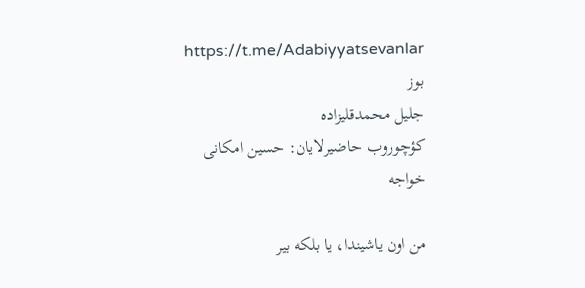https://t.me/Adabiyyatsevanlar
بوز
جلیل محمدقلیزاده
کؤچوروب حاضیرلایان: حسین امکانی خواجه

من اون یاشیندا، یا بلکه بیر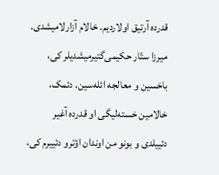قدرده آرتیق اولاردیم. خالام آزارلامیشدی. میرزا ستّار حکیمی‌گتیرمیشدیلر کی، باخسین و معالجه ائله‌سین. دئمک، خالامین خسته‌لیگی او قدرده آغیر دئییلدی و بونو من اوندان اؤترو دئییرم کی،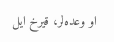او وعده‌لر، قیرخ ایل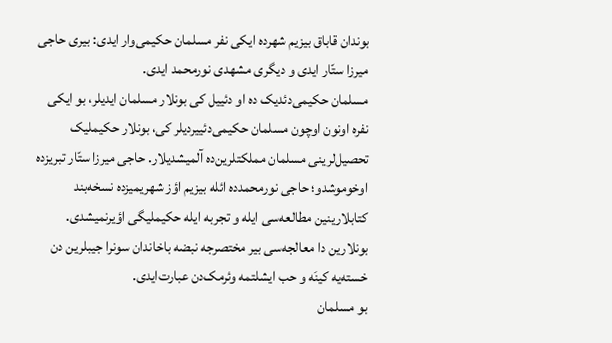بوندان قاباق بیزیم شهرده ایکی نفر مسلمان حکیمی‌وار ایدی: بیری حاجی میرزا ستّار ایدی و دیگری مشهدی نورمحمد ایدی.
مسلمان حکیمی‌دئدیک ده او دئییل کی بونلار مسلمان ایدیلر، بو ایکی نفره اونون اوچون مسلمان حکیمی‌دئییردیلر کی، بونلار حکیملیک تحصیل‌لرینی مسلمان مملکتلرین‌ده آلمیشدیلار. حاجی میرزا ستّار تبریزده اوخوموشدو؛ حاجی نورمحمدده ائله بیزیم اؤز شهریمیزده نسخه‌بند کتابلارینین مطالعه‌سی ایله و تجربه ایله حکیملیگی اؤیرنمیشدی. بونلارین دا معالجه‌سی بیر مختصرجه نبضه باخاندان سونرا جیبلرین دن خسته‌یه کینَه و حب ایشلتمه وئرمک‌دن عبارت‌ایدی.
بو مسلمان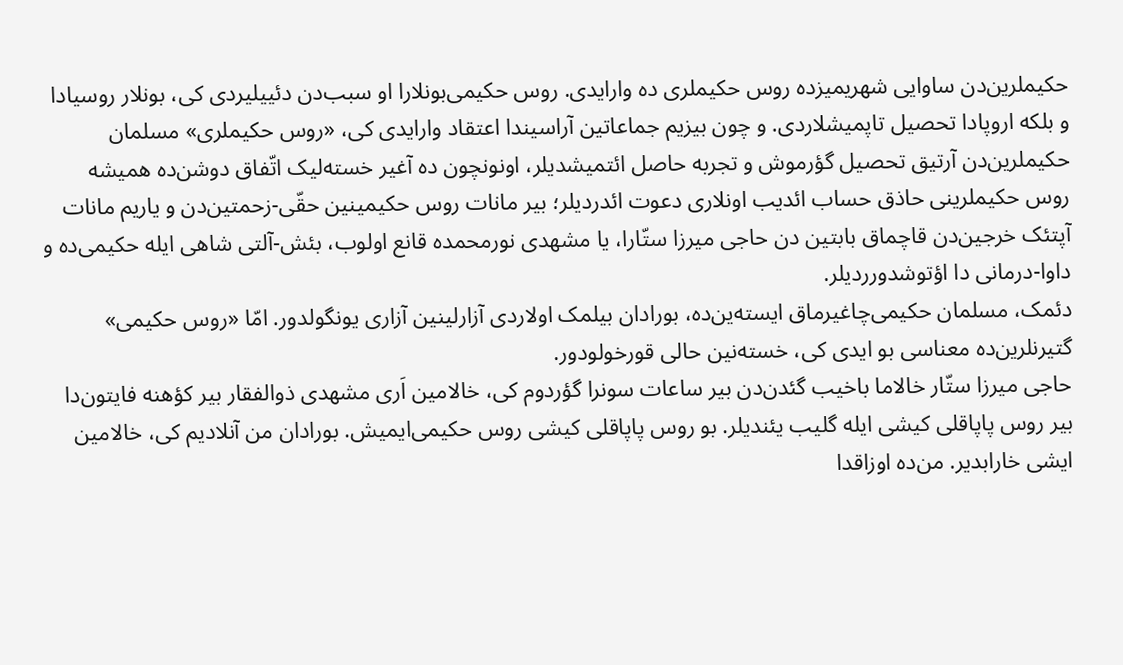حکیملرین‌دن ساوایی شهریمیزده روس حکیملری ده وارایدی. روس حکیمی‌بونلارا او سبب‌دن دئییلیردی کی، بونلار روسیادا و بلکه اروپادا تحصیل تاپمیشلاردی. و چون بیزیم جماعاتین آراسیندا اعتقاد وارایدی کی، «روس حکیملری» مسلمان حکیملرین‌دن آرتیق تحصیل گؤرموش و تجربه حاصل ائتمیشدیلر، اونونچون ده آغیر خسته‌لیک اتّفاق دوشن‌ده همیشه روس حکیملرینی حاذق حساب ائدیب اونلاری دعوت ائدردیلر؛ بیر مانات روس حکیمینین حقّی-زحمتین‌دن و یاریم مانات آپتئک خرجین‌دن قاچماق بابتین دن حاجی میرزا ستّارا، یا مشهدی نورمحمده قانع اولوب، بئش-آلتی شاهی ایله حکیمی‌ده و داوا-درمانی دا اؤتوشدورردیلر.
دئمک، مسلمان حکیمی‌چاغیرماق ایسته‌ین‌ده، بورادان بیلمک اولاردی آزارلینین آزاری یونگولدور. امّا «روس حکیمی» گتیرنلرین‌ده معناسی بو ایدی کی، خسته‌نین حالی قورخولودور.
حاجی میرزا ستّار خالاما باخیب گئدن‌دن بیر ساعات سونرا گؤردوم کی، خالامین اَری مشهدی ذوالفقار بیر کؤهنه فایتون‌دا بیر روس پاپاقلی کیشی ایله گلیب یئندیلر. بو روس پاپاقلی کیشی روس حکیمی‌ایمیش. بورادان من آنلادیم کی، خالامین ایشی خارابدیر. من‌ده اوزاقدا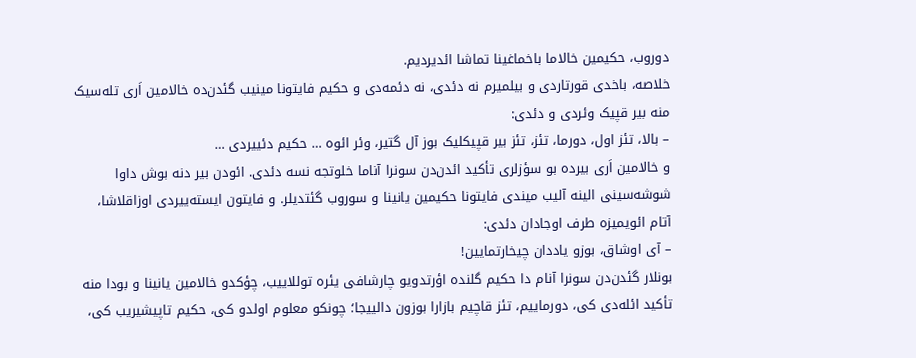دوروب، حکیمین خالاما باخماغینا تماشا ائدیردیم.
خلاصه، باخدی قورتاردی و بیلمیرم نه دئدی، نه دئمه‌دی و حکیم فایتونا مینیب گئدن‌ده خالامین اَری تله‌سیک منه بیر قپیک وئردی و دئدی:
– بالا، تئز اول، دورما، تئز، تئز بیر قپیکلیک بوز آل گتیر، وئر ائوه … حکیم دئییردی …
و خالامین اَری بیرده بو سؤزلری تأکید ائدن‌دن سونرا آناما خلوتجه نسه دئدی. ائودن بیر دنه بوش داوا شوشه‌سینی الینه آلیب میندی فایتونا حکیمین یانینا و سوروب گئتدیلر. و فایتون ایسته‌ییردی اوزاقلاشا، آتام ائویمیزه طرف اوجادان دئدی:
– آی اوشاق، بوزو یاددان چیخارتمایین!
بونلار گئدن‌دن سونرا آنام دا حکیم گلنده اؤرتدویو چارشافی یئره توللاییب، چؤکدو خالامین یانینا و بودا منه تأکید ائله‌دی کی، دورماییم، تئز قاچیم بازارا بوزون دالییجا؛ چونکو معلوم اولدو کی، حکیم تاپیشیریب کی،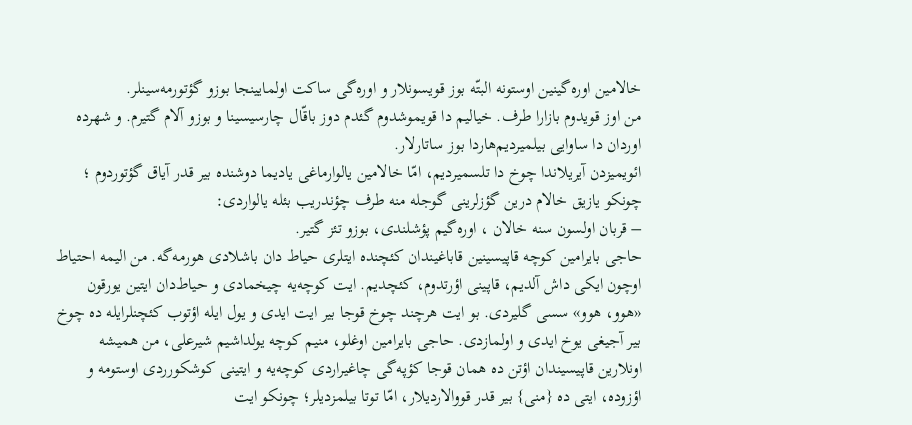خالامین اوره‌گینین اوستونه البتّه بوز قویسونلار و اوره‌‌گی ساکت اولمایینجا بوزو گؤتورمه‌سینلر.
من اوز قویدوم بازارا طرف. خیالیم دا قویموشدوم گئدم دوز باقّال چارسیسینا و بوزو آلام گتیرم. و شهرده اوردان‌ دا ساوایی بیلمیردیم‌هاردا بوز ساتارلار.
ائویمیزدن آیریلاندا چوخ دا تلسمیردیم، امّا خالامین یالوارماغی یادیما دوشنده بیر قدر آیاق گؤتوردوم ؛ چونکو یازیق خالام درین گؤزلرینی گوجله منه طرف چؤندریب بئله یالواردی:
– قربان اولسون سنه خالان ، اوره‌گیم پؤشلندی، بوزو تئز گتیر.
حاجی بایرامین کوچه قاپیسینین قاباغیندان کئچنده ایتلری حیاط ‌دان باشلادی هورمه‌گه. من الیمه احتیاط اوچون ایکی داش آلدیم، قاپینی اؤرتدوم، کئچدیم. ایت کوچه‌یه چیخمادی و حیاط‌دان ایتین یورقون «هوو، هوو» سسی گلیردی. بو ایت هرچند چوخ قوجا بیر ایت ایدی و یول ایله اؤتوب کئچنلرایله ده چوخ بیر آجیغی یوخ ایدی و اولمازدی. حاجی بایرامین اوغلو، منیم کوچه یولداشیم شیرعلی، من همیشه اونلارین قاپیسیندان اؤتن ده همان قوجا کؤپه‌گی چاغیراردی کوچه‌یه و ایتینی کوشکورردی اوستومه و اؤزوده، ایتی ده {منی} بیر قدر قووالاردیلار، امّا توتا بیلمزدیلر؛ چونکو ایت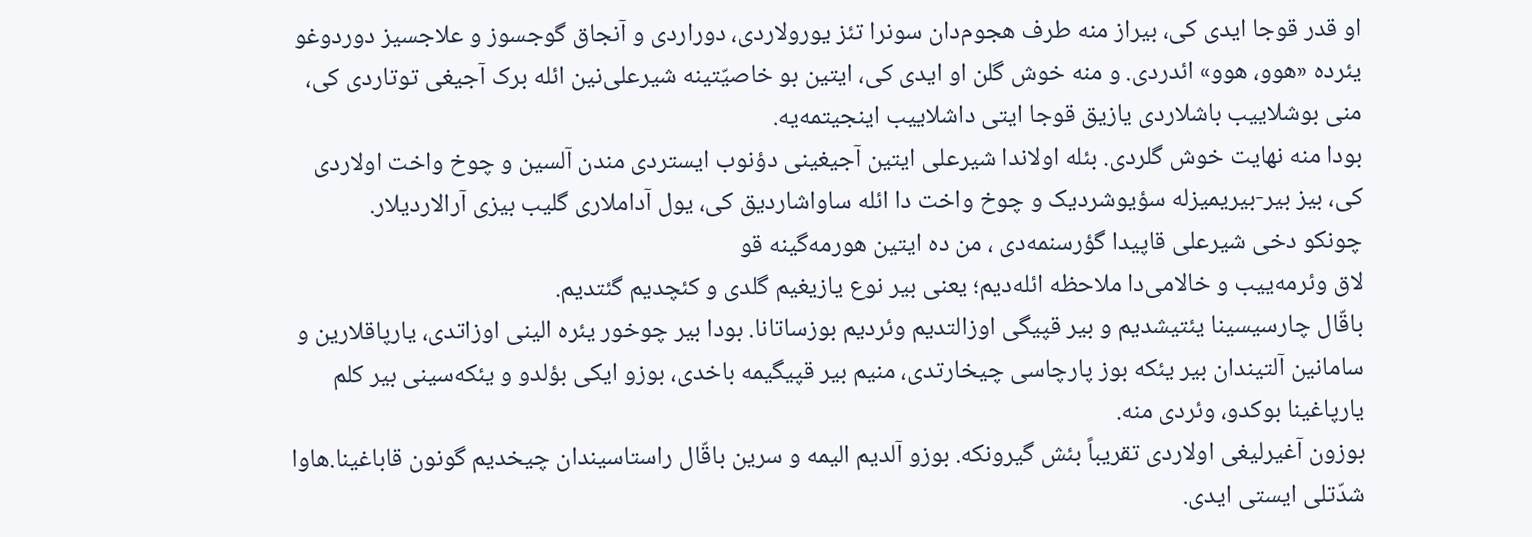او قدر قوجا ایدی کی، بیراز منه طرف هجوم‌دان سونرا تئز یورولاردی، دوراردی و آنجاق گوجسوز و علاجسیز دوردوغو یئرده «هوو، هوو» ائدردی. و منه خوش گلن او ایدی کی، ایتین بو خاصیّتینه شیرعلی‌نین ائله برک آجیغی توتاردی کی، منی بوشلاییب باشلاردی یازیق قوجا ایتی داشلاییب اینجیتمه‌یه.
بودا منه نهایت خوش گلردی. بئله اولاندا شیرعلی ایتین آجیغینی دؤنوب ایستردی مندن آلسین و چوخ واخت اولاردی کی، بیز بیر-بیریمیزله سؤیوشردیک و چوخ واخت دا ائله ساواشاردیق کی، یول آداملاری گلیب بیزی آرالاردیلار.
چونکو دخی شیرعلی قاپیدا گؤرسنمه‌‌دی ، من ده ایتین هورمه‌گینه قو
لاق وئرمه‌ییب و خالامی‌دا ملاحظه ائله‌دیم؛ یعنی بیر نوع یازیغیم گلدی و کئچدیم گئتدیم.
باقّال چارسیسینا یئتیشدیم و بیر قپیگی اوزالتدیم وئردیم بوزساتانا. بودا بیر چوخور یئره الینی اوزاتدی، یارپاقلارین و سامانین آلتیندان بیر یئکه بوز پارچاسی چیخارتدی، منیم بیر قپیگیمه باخدی، بوزو ایکی بؤلدو و یئکه‌سینی بیر کلم یارپاغینا بوکدو، وئردی منه.
بوزون آغیرلیغی اولاردی تقریباً بئش گیرونکه. بوزو آلدیم الیمه و سرین باقّال راستاسیندان چیخدیم گونون قاباغینا.هاوا شدّتلی ایستی ایدی.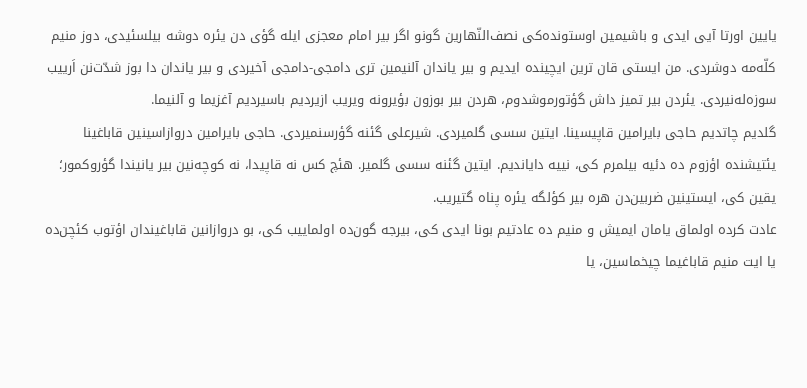یایین اورتا آیی ایدی و باشیمین اوستونده‌کی نصف‌النّهارین گونو اگر بیر امام معجزی ایله گؤی دن یئره دوشه بیلسئیدی، دوز منیم کلّه‌مه دوشردی. من ایستی قان ترین ایچینده ایدیم و بیر یاندان آلنیمین تری دامجی-دامجی آخیردی و بیر یاندان دا بوز شدّت‌نن اَرییب سوزه‌له‌نیردی. یئردن بیر تمیز داش گؤتورموشدوم، هردن بیر بوزون بؤیرونه ویریب ازیردیم باسیردیم آغزیما و آلنیما.
گلدیم چاتدیم حاجی بایرامین قاپیسینا. ایتین سسی گلمیردی. شیرعلی گئنه گؤرسنمیردی. حاجی بایرامین دروازاسینین قاباغینا یئتیشنده اؤزوم ده دئیه بیلمرم کی، نییه دایاندیم. ایتین گئنه سسی گلمیر. هئچ کس نه قاپیدا، نه کوچه‌نین بیر یانیندا گؤروکمور؛ یقین کی، ایستینین ضربین‌دن هره بیر کؤلگه یئره پناه گتیریب.
عادت‌ کرده اولماق یامان ایمیش و منیم ده عادتیم بونا ایدی کی، بیرجه گون‌ده اولماییب کی، بو دروازانین قاباغیندان اؤتوب کئچن‌ده یا ایت منیم قاباغیما چیخماسین، یا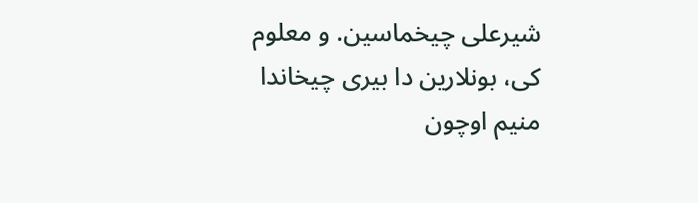شیرعلی چیخماسین. و معلوم کی، بونلارین دا بیری چیخاندا منیم اوچون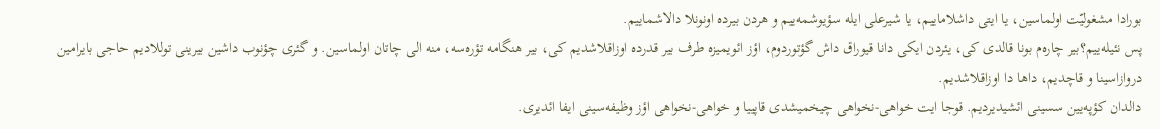بورادا مشغولیّت اولماسین، یا ایتی داشلاماییم، یا شیرعلی ایله سؤیوشمه‌ییم و هردن بیرده اونونلا دالاشماییم.
پس نئیله‌ییم؟بیر چاره‌م بونا قالدی کی، یئردن ایکی دانا قیوراق داش گؤتوردوم، اؤز ائویمیزه طرف بیر قدرده اوزاقلاشدیم کی، بیر هنگامه تؤره‌سه، منه الی چاتان اولماسین. و گئری چؤنوب داشین بیرینی توللادیم حاجی بایرامین دروازاسینا و قاچدیم، داها دا اوزاقلاشدیم.
دالدان کؤپه‌یین سسینی ائشیدیردیم. قوجا ایت خواهی-نخواهی چیخمیشدی قاپییا و خواهی-نخواهی اؤز وظیفه‌سینی ایفا ائدیری.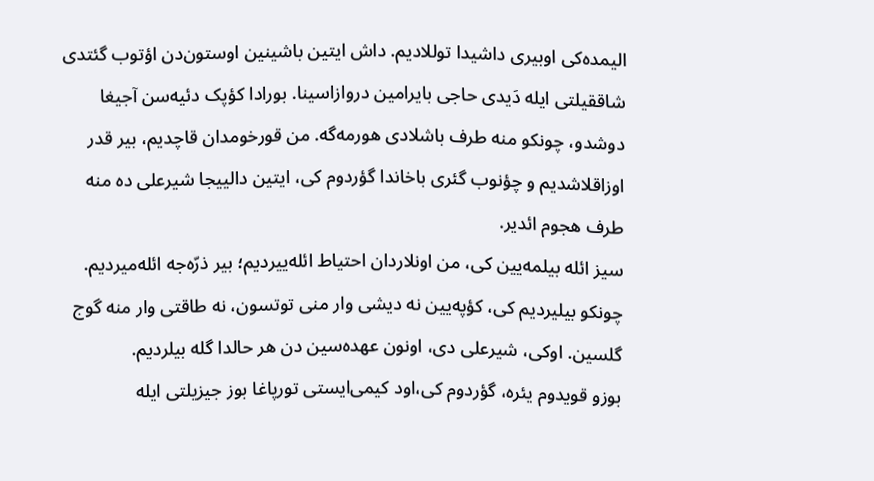الیمده‌کی اوبیری داشیدا توللادیم. داش ایتین باشینین اوستون‌دن اؤتوب گئتدی شاققیلتی ایله دَیدی حاجی بایرامین دروازاسینا. بورادا کؤپک دئیه‌سن آجیغا دوشدو، چونکو منه طرف باشلادی هورمه‌گه. من قورخومدان قاچدیم، بیر قدر اوزاقلاشدیم و چؤنوب گئری باخاندا گؤردوم کی، ایتین دالییجا شیرعلی ده منه طرف هجوم ائدیر.
سیز ائله بیلمه‌یین کی، من اونلاردان احتیاط ائله‌ییردیم؛ بیر ذرّه‌جه ائله‌میردیم. چونکو بیلیردیم کی، کؤپه‌یین نه دیشی وار منی توتسون، نه طاقتی وار منه گوج گلسین. اوکی، شیرعلی دی، اونون عهده‌سین دن هر حالدا گله بیلردیم.
بوزو قویدوم یئره، گؤردوم کی،اود کیمی‌ایستی تورپاغا بوز جیزیلتی ایله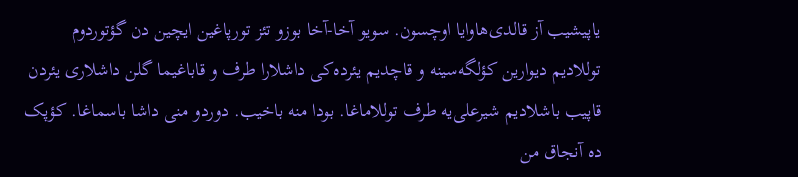یاپیشیب آز قالدی‌هاوایا اوچسون. سویو آخا-آخا بوزو تئز تورپاغین ایچین دن گؤتوردوم توللادیم دیوارین کؤلگه‌سینه و قاچدیم یئرده‌کی داشلارا طرف و قاباغیما گلن داشلاری یئردن قاپیب باشلادیم شیرعلی‌یه طرف توللاماغا. بودا منه باخیب. دوردو منی داشا باسماغا. کؤپک ده آنجاق من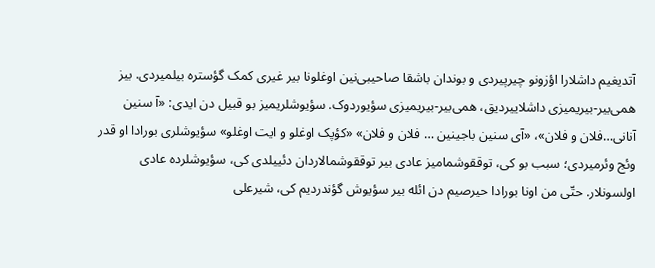آتدیغیم داشلارا اؤزونو چیرپیردی و بوندان باشقا صاحیبی‌نین اوغلونا بیر غیری کمک گؤستره بیلمیردی. بیز همی‌بیر-بیریمیزی داشلاییردیق، همی‌بیر-بیریمیزی سؤیوردوک. سؤیوشلریمیز بو قبیل دن ایدی: «آ سنین آنانی…فلان و فلان»، «آی سنین باجینین … فلان و فلان» «کؤپک اوغلو و ایت اوغلو» سؤیوشلری بورادا او قدر وئج وئرمیردی؛ سبب بو کی، توققوشمامیز عادی بیر توققوشمالاردان دئییلدی کی، سؤیوشلرده عادی اولسونلار. حتّی من اونا بورادا حیرصیم دن ائله بیر سؤیوش گؤندردیم کی، شیرعلی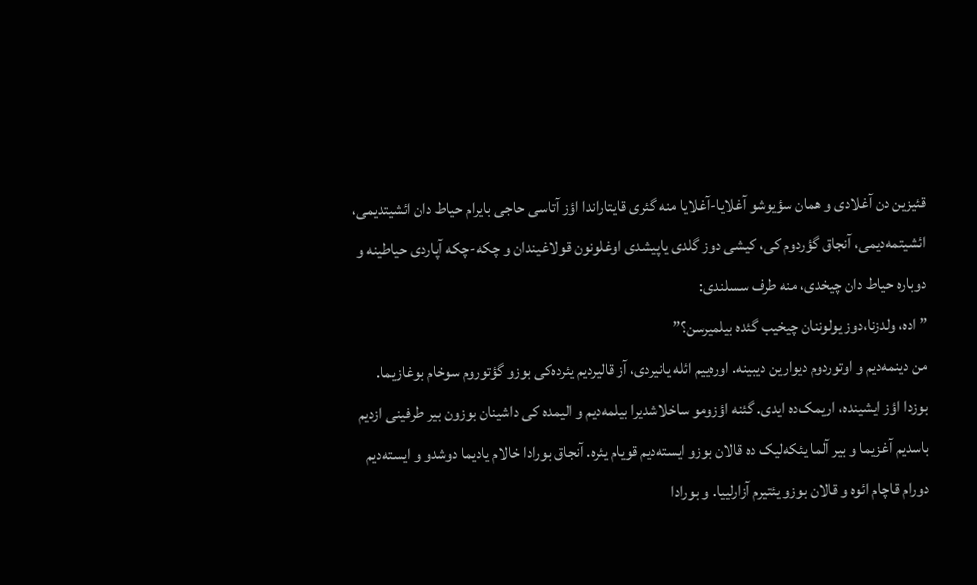قئیزین دن آغلادی و همان سؤیوشو آغلایا-آغلایا منه گئری قایتاراندا اؤز آتاسی حاجی بایرام حیاط دان ائشیتدیمی، ائشیتمه‌دیمی، آنجاق گؤردوم کی، کیشی دوز گلدی یاپیشدی اوغلونون قولاغیندان و چکه-چکه آپاردی حیاطینه و دوباره حیاط دان چیخدی، منه طرف سسلندی:
” اده، ولدزنا،دوز یولوننان چیخیب گئده بیلمیرسن؟”
من دینمه‌دیم و اوتوردوم دیوارین دیبینه. اوره‌ییم ائله یانیردی، آز قالیردیم یئرده‌کی بوزو گؤتوروم سوخام بوغازیما. بوزدا اؤز ایشینده، اریمک‌ده ایدی. گئنه اؤزومو ساخلاشدیرا بیلمه‌دیم و الیمده کی داشینان بوزون بیر طرفینی ازدیم باسدیم آغزیما و بیر آلما یئکه‌لیک ده قالان بوزو ایسته‌دیم قویام یئره. آنجاق بورادا خالام یادیما دوشدو و ایسته‌دیم دورام قاچام ائوه و قالان بوزو یئتیرم آزارلییا. و بورادا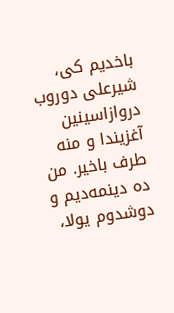باخدیم کی، شیرعلی دوروب دروازاسینین آغزیندا و منه طرف باخیر. من ده دینمه‌دیم و دوشدوم یولا،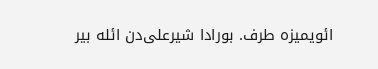ائویمیزه طرف. بورادا شیرعلی‌دن ائله بیر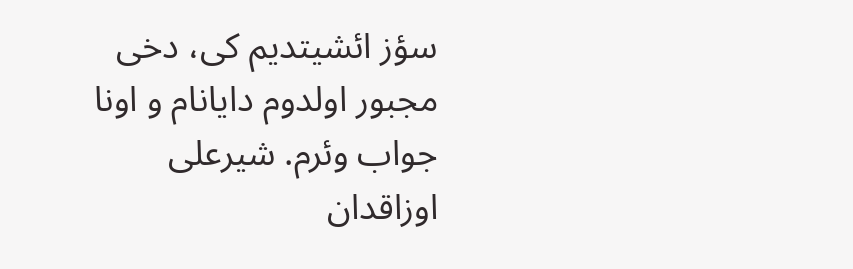سؤز ائشیتدیم کی، دخی مجبور اولدوم دایانام و اونا جواب وئرم. شیرعلی اوزاقدان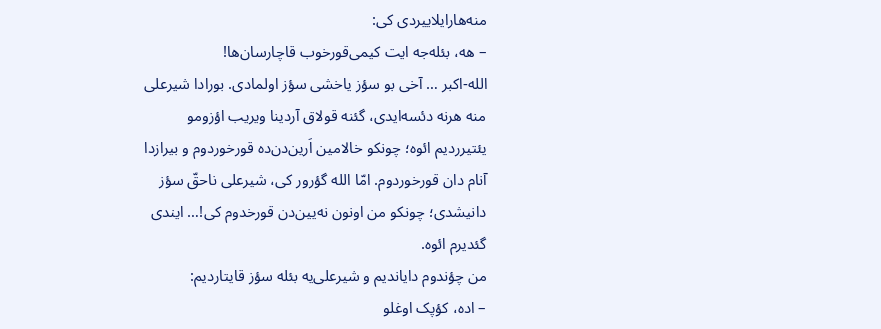منه‌هارایلاییردی کی:
– هه، بئله‌جه ایت کیمی‌قورخوب قاچارسان‌ها!
الله-اکبر … آخی بو سؤز یاخشی سؤز اولمادی. بورادا شیرعلی منه هرنه دئسه‌ایدی، گئنه قولاق آردینا ویریب اؤزومو یئتیرردیم ائوه؛ چونکو خالامین اَرین‌دن‌ده قورخوردوم و بیرازدا آنام دان قورخوردوم. امّا الله گؤرور کی، شیرعلی ناحقّ سؤز دانیشدی؛ چونکو من اونون نه‌یین‌دن قورخدوم کی!… ایندی گئدیرم ائوه.
من چؤندوم دایاندیم و شیرعلی‌یه بئله سؤز قایتاردیم:
– اده، کؤپک اوغلو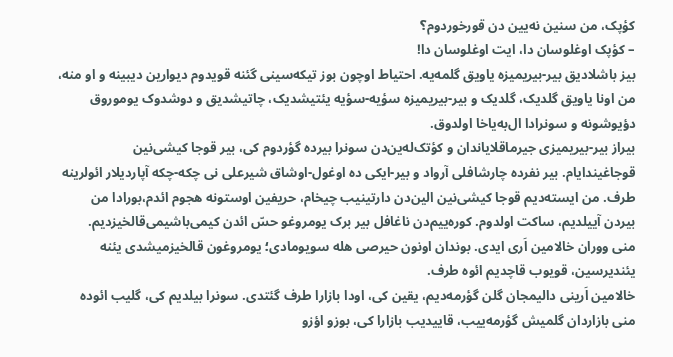کؤپک، من سنین نه‌یین دن قورخوردوم؟
– کؤپک اوغلوسان دا، ایت اوغلوسان دا!
بیز باشلادیق بیر-بیریمیزه یاویق گلمه‌یه. احتیاط اوچون بوز تیکه‌سینی گئنه قویدوم دیوارین دیبینه و او منه، من اونا یاویق گلدیک، گلدیک و بیر-بیریمیزه سؤیه-سؤیه یئتیشدیک، چاتیشدیق و دوشدوک یوموروق دؤیوشونه و سونرادا ال‌به‌یاخا اولدوق.
بیراز بیر-بیریمیزی جیرماقلایاندان و کؤتک‌له‌ین‌دن سونرا بیرده گؤردوم کی، بیر قوجا کیشی‌نین قوجاغیندایام. بیر نفرده چارشافلی آرواد و بیر-ایکی ده اوغول-اوشاق شیرعلی نی چکه-چکه آپاردیلار ائولرینه طرف. من ایسته‌دیم قوجا کیشی‌نین الین‌دن دارتینیب چیخام، حریفین اوستونه هجوم ائدم،بورادا من بیردن آییلدیم، ساکت اولدوم. کوره‌ییم‌دن ناغافل بیر برک یومروغو حسّ ائدن کیمی‌باشیمی‌قالخیزدیم.
منی ووران خالامین اَری ایدی. بوندان اونون حیرصی هله سویومادی؛ یومروغون قالخیزمیشدی یئنه یئندیرسین، قویوب قاچدیم ائوه طرف.
خالامین اَرینی دالیمجان گلن گؤرمه‌دیم، یقین کی، اودا بازارا طرف گئتدی. سونرا بیلدیم کی، گلیب ائوده منی بازاردان گلمیش گؤرمه‌ییب، قاییدیب بازارا کی، بوزو اؤزو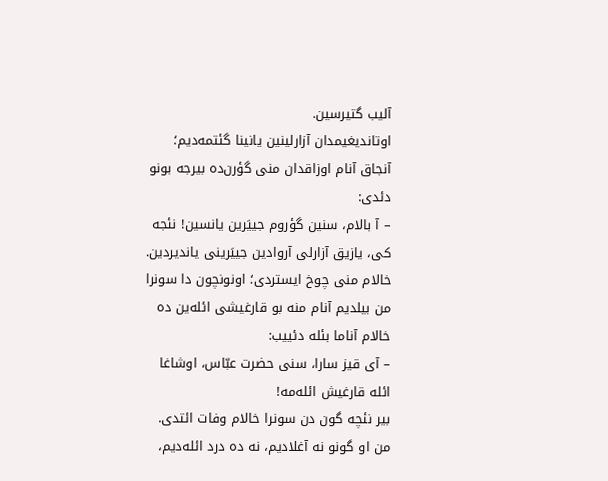آلیب گتیرسین.
اوتاندیغیمدان آزارلینین یانینا گئتمه‌دیم؛ آنجاق آنام اوزاقدان منی گؤرن‌ده بیرجه بونو دئدی:
– آ بالام، سنین گؤروم جییَرین یانسین! نئجه کی، یازیق آزارلی آروادین جییَرینی یاندیردین.
خالام منی چوخ ایستردی؛ اونونچون دا سونرا من بیلدیم آنام منه بو قارغیشی ائله‌ین ده خالام آناما بئله دئییب:
– آی قیز سارا، سنی حضرت عبّاس، اوشاغا ائله قارغیش ائله‌مه!
بیر نئچه گون دن سونرا خالام وفات ائتدی. من او گونو نه آغلادیم، نه ده درد ائله‌دیم،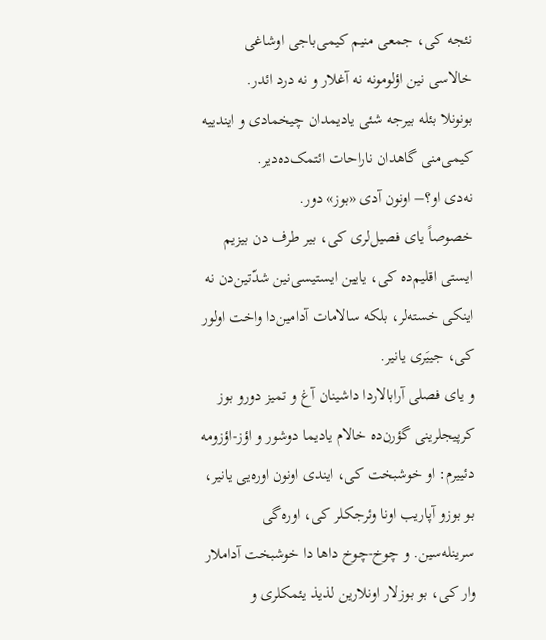نئجه کی، جمعی منیم کیمی‌باجی اوشاغی خالاسی ‌نین اؤلومونه نه آغلار و نه درد ائدر.
بونونلا بئله بیرجه شئی یادیمدان چیخمادی و ایندییه کیمی‌منی گاهدان ناراحات ائتمک‌ده‌دیر.
نه‌دی او؟– اونون آدی «بوز» دور.
خصوصاً یای فصیل‌لری کی، بیر طرف دن بیزیم ایستی اقلیم‌ده کی، یایین ایستیسی‌نین شدّتین‌دن نه اینکی خسته‌لر، بلکه سالامات آدامین‌دا واخت اولور کی، جییَری یانیر.
و یای فصلی آرابالاردا داشینان آغ و تمیز دورو بوز کرپیجلرینی گؤرن‌ده خالام یادیما دوشور و اؤز-اؤزومه دئییرم: او خوشبخت کی، ایندی اونون اوره‌یی یانیر، بو بوزو آپاریب اونا وئرجکلر کی، اوره‌گی سرینله‌سین. و چوخ-چوخ داها دا خوشبخت آداملار وار کی، بو بوزلار اونلارین لذیذ یئمکلری و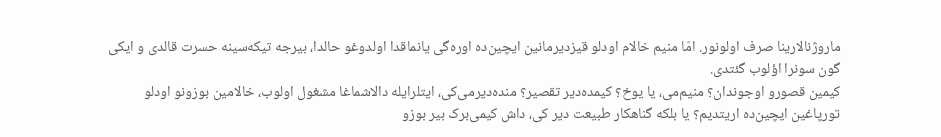ماروژنالارینا صرف اولونور. امّا منیم خالام اودلو قیزدیرمانین ایچین‌ده اوره‌گی یانماقدا اولدوغو حالدا، بیرجه تیکه‌سینه حسرت قالدی و ایکی گون سونرا اؤلوب گئتدی.
کیمین قصورو اوجوندان؟ منیم‌می، یا یوخ؟ کیمده‌دیر تقصیر؟ منده‌دیرمی‌کی، ایتلرایله دالاشماغا مشغول اولوب، خالامین بوزونو اودلو تورپاغین ایچین‌ده اریتدیم؟ یا بلکه گناهکار طبیعت دیر کی، داش کیمی‌برک بیر بوزو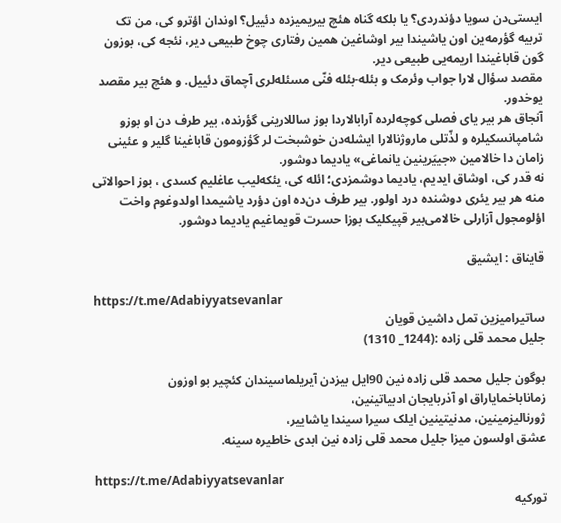ایستی‌دن سویا دؤندردی؟ یا بلکه گناه هئچ بیریمیزده دئییل؟ اوندان اؤترو کی، من تک تربیه گؤرمه‌ین اون یاشیندا بیر اوشاغین همین رفتاری چوخ طبیعی دیر، نئجه کی، بوزون گون قاباغیندا اریمه‌یی طبیعی دیر.
مقصد سؤال لارا جواب وئرمک و بئله-بئله فنّی مسئله‌لری آچماق دئییل. و هئچ بیر مقصد یوخدور.
آنجاق هر بیر یای فصلی کوچه‌لرده آرابالاردا بوز ساللارینی گؤرنده، بیر طرف دن او بوزو شامپانسکیلره و لذّتلی ماروژنالارا ایشله‌دن خوشبخت لر گؤزومون قاباغینا گلیر و عئینی زامان دا خالامین «جییَرینین یانماغی» یادیما دوشور.
نه قدر کی، اوشاق ایدیم، یادیما دوشمزدی؛ ائله کی، یئکه‌لیب عاغلیم کسدی ، بوز احوالاتی منه هر بیر یئری دوشنده درد اولور. بیر طرف دن‌ده اون دؤرد یاشیمدا اولدوغوم واخت اؤلومجول آزارلی خالامی‌بیر قپیکلیک بوزا حسرت قویماغیم یادیما دوشور.

قایناق : ایشیق

https://t.me/Adabiyyatsevanlar
ساتیرامیزین تمل داشین قویان
جلیل محمد قلی زاده :(1244_ 1310)

بوگون جلیل محمد قلی زاده نین 90ایل بیزدن آیریلماسیندان کئچیر بو اوزون زماناباخمایاراق او آذربایجان ادبیاتینین،
ژورنالیزمینین، مدنیتینین ایلک سیرا سیندا یاشاییر،
عشق اولسون میزا جلیل محمد قلی زاده نین ابدی خاطیره سینه.

https://t.me/Adabiyyatsevanlar
تورکیه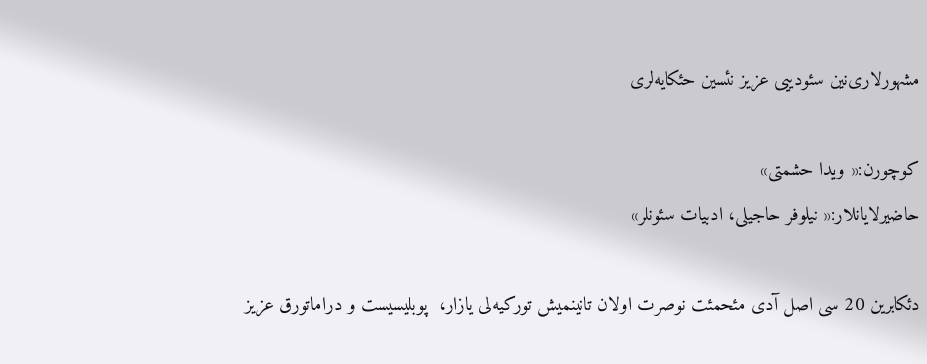مشهورلاری‌نین سئودییی عزیز نئسین حئکایه‌لری

کوچورن:« ویدا حشمتی»
حاضیرلایانلار:« نیلوفر حاجیلی، ادبیات سئونلر»

دئکابرین 20 سی اصل آدی مئحمئت نوصرت اولان تانینمیش تورکیه‌لی یازار،  پوبلیسیست و دراماتورق عزیز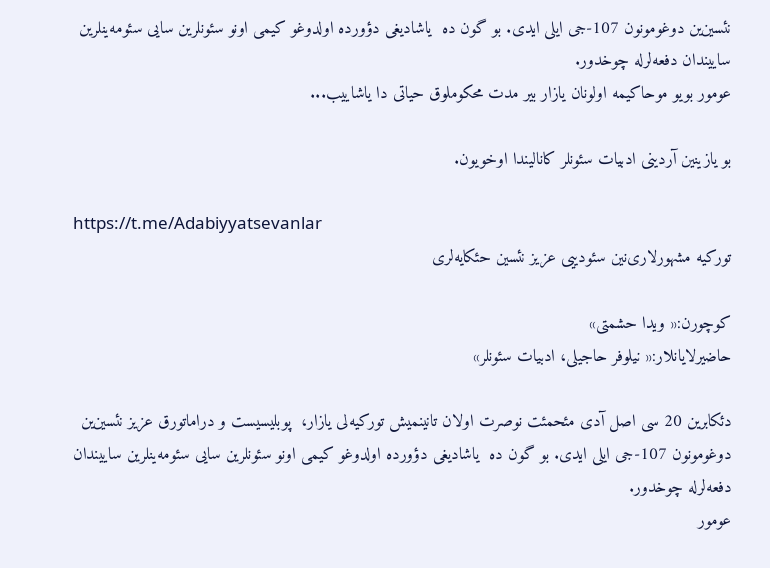نئسین‌ین دوغومونون 107-جی ایلی ایدی. بو گون ده  یاشادیغی دؤورده اولدوغو کیمی اونو سئونلرین سایی سئومه‌ینلرین ساییندان دفعه‌لرله چوخدور.
عومور بویو موحاکیمه‌ اولونان یازار بیر مدت محکوملوق حیاتی دا یاشاییب...

بو یازینین آردینی ادبیات سئونلر کانالیندا اوخویون.

https://t.me/Adabiyyatsevanlar
تورکیه مشهورلاری‌نین سئودییی عزیز نئسین حئکایه‌لری

کوچورن:« ویدا حشمتی»
حاضیرلایانلار:« نیلوفر حاجیلی، ادبیات سئونلر»

دئکابرین 20 سی اصل آدی مئحمئت نوصرت اولان تانینمیش تورکیه‌لی یازار،  پوبلیسیست و دراماتورق عزیز نئسین‌ین دوغومونون 107-جی ایلی ایدی. بو گون ده  یاشادیغی دؤورده اولدوغو کیمی اونو سئونلرین سایی سئومه‌ینلرین ساییندان دفعه‌لرله چوخدور.
عومور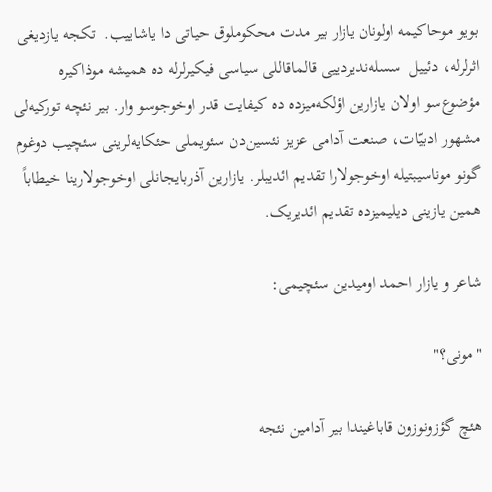بویو موحاکیمه‌ اولونان یازار بیر مدت محکوملوق حیاتی دا یاشاییب.  تکجه یازدیغی اثرلرله، دئییل  سسله‌ندیردییی قالماقاللی سیاسی فیکیرلرله ده همیشه موذاکیره مؤضوع‌سو اولان یازارین اؤلکه‌میزده ده کیفایت قدر اوخوجوسو وار. بیر نئچه تورکیه‌لی مشهور ادبيّات، صنعت آدامی عزیز نئسین‌دن سئویملی حئکایه‌لرینی سئچیب دوغوم گونو موناسیبتیله اوخوجولارا تقدیم ائدیبلر. یازارین آذربایجانلی اوخوجولارینا خیطاباً همین یازینی دیلیمیزده تقدیم ائدیریک.

شاعر و یازار احمد اومیدین سئچیمی:

"مونی؟"

هئچ گؤزونوزون قاباغیندا بیر آدامین نئجه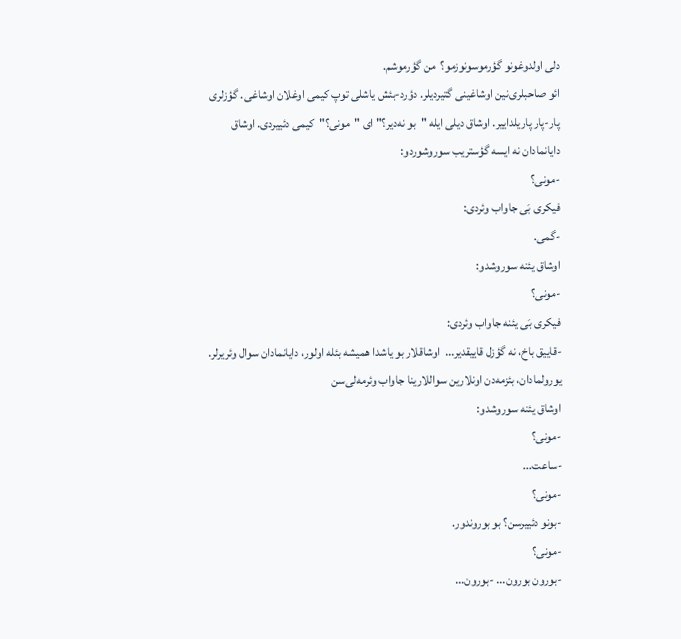دلی اولدوغونو گؤرموسونوزمو؟  من گؤرموشم.
ائو صاحبلری‌نین اوشاغینی گتیردیلر. دؤرد-بئش یاشلی توپ کیمی اوغلان اوشاغی. گؤزلری پار-پار پاریلداییر. اوشاق دیلی‌ ایله "بو نه‌دیر؟" ای "مونی؟"  کیمی دئییردی. اوشاق دایانمادان نه ایسه گؤستریب سوروشوردو:
-مونی؟
فیکری بَی جاواب وئردی:
-گمی.
اوشاق یئنه سوروشدو:
-مونی؟
فیکری بَی یئنه جاواب وئردی:
-قاییق باخ، نه گؤزل قاییقدیر...  اوشاقلار بو یاشدا همیشه بئله اولور، دایانمادان سوال وئریرلر. یورولمادان، بئزمه‌دن اونلارین سواللارینا جاواب وئرمه‌لی‌سن
اوشاق یئنه سوروشدو:
-مونی؟
-ساعت...
-مونی؟
-بونو دئییرسن؟ بو بوروندور.
-مونی؟
-بورون بورون... -بورون...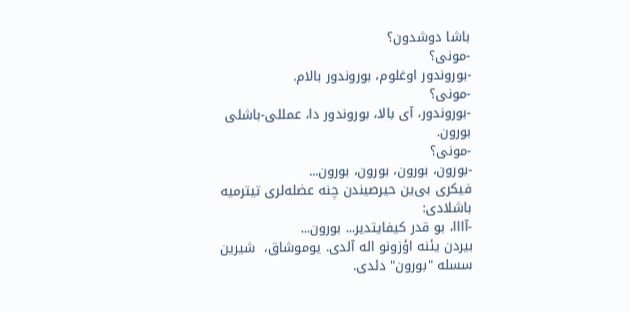باشا دوشدون؟
-مونی؟
-بوروندور اوغلوم، بوروندور بالام.
-مونی؟
-بوروندور، آی بالا، بوروندور دا، عمللی-باشلی بورون.
-مونی؟
-بورون، بورون، بورون، بورون...
فیکری بی‌ین حیرصیندن چنه عضله‌‌لری تیترمیه باشلادی:
-آااا، بو قدر کیفایتدیر... بورون...
بیردن یئنه اؤزونو اله آلدی. یوموشاق،  شیرین سسله "بورون" دئدی.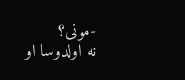-مونی؟
نه اولدوسا او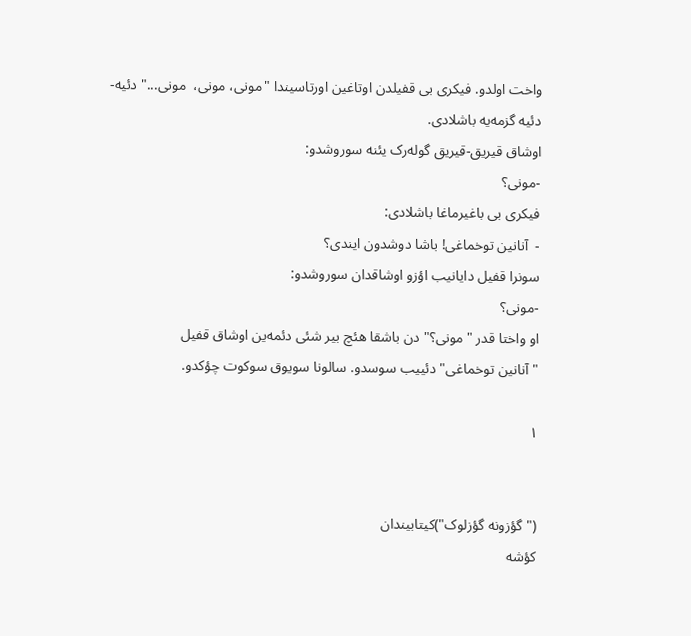واخت اولدو. فیکری بی قفیلدن اوتاغین اورتاسیندا "مونی، مونی،  مونی..." دئیه-دئیه گزمه‌یه باشلادی.
اوشاق قیریق-قیریق گوله‌رک یئنه سوروشدو:
-مونی؟
فیکری بی باغیرماغا باشلادی:
-  آنانین توخماغی! باشا دوشدون ایندی؟
سونرا قفیل دایانیب اؤزو اوشاقدان سوروشدو:
-مونی؟
او واختا قدر "مونی؟" دن باشقا هئچ بیر شئی دئمه‌ین اوشاق قفیل
"آنانین توخماغی" دئییب سوسدو. سالونا سویوق سوکوت چؤکدو.

۱


(" گؤزونه گؤزلوک")کیتابیندان
کؤشه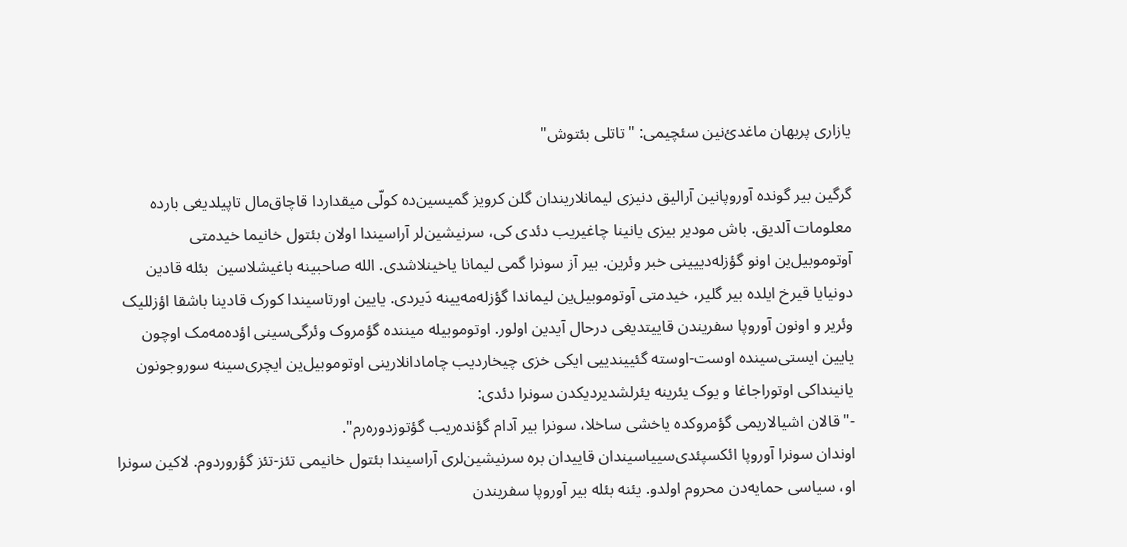یازاری پریهان ماغدئ‌نین سئچیمی: "تاتلی بئتوش"

گرگین بیر گونده آوروپانین آرالیق دنیزی لیمانلاریندان گلن کرویز گمیسین‌ده کولّی میقداردا قاچاق‌مال تاپیلدیغی بارده معلومات آلدیق. باش مودیر بیزی یانینا چاغیریب دئدی کی، سرنیشین‌لر آراسیندا اولان بئتول خانیما خیدمتی آوتوموبیل‌ین اونو گؤزله‌دییینی خبر وئرین. بیر آز سونرا گمی لیمانا یاخینلاشدی. الله صاحبینه باغیشلاسین  بئله قادین دونیایا قیرخ ایلده بیر گلیر، خیدمتی آوتوموبیل‌ین لیماندا گؤزله‌مه‌یینه دَيردی. یایین اورتاسیندا کورک قادینا باشقا اؤزللیک وئریر و اونون آوروپا سفریندن قاییتدیغی درحال آیدین اولور. اوتوموبیله میننده گؤمروک وئرگی‌سینی اؤده‌مه‌مک اوچون یایین ایستی‌سینده اوست-اوسته گئییندییی ایکی خزی چیخاردیب چامادانلارینی اوتوموبیل‌ین ایچری‌سینه سوروجونون یانینداکی اوتوراجاغا و یوک یئرینه یئرلشدیردیکدن سونرا دئدی:
-"قالان اشیالاریمی گؤمروکده یاخشی ساخلا، سونرا بیر آدام گؤنده‌ریب گؤتوزدوره‌رم".
اوندان سونرا آوروپا ائکسپئدی‌سییاسیندان قاییدان بره سرنیشین‌لری آراسیندا بئتول خانیمی تئز-تئز گؤروردوم. لاکین سونرا او، سیاسی حمایه‌‌دن محروم اولدو. یئنه بئله بیر آوروپا سفریندن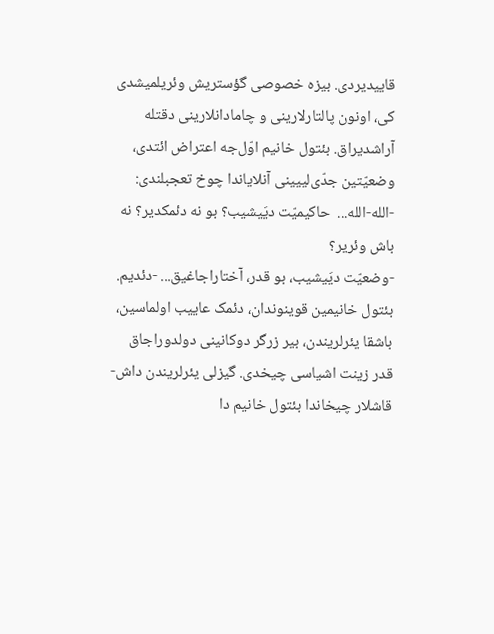قاییدیردی. بیزه خصوصی گؤستریش وئریلمیشدی کی، اونون پالتارلارینی و چامادانلارینی دقتله آراشدیراق. بئتول خانیم اوّل‌جه اعتراض ائتدی، وضعيّتین جدّی‌لییینی آنلایاندا چوخ تعجبلندی:
-الله-الله...  حاکیميّت ديَیشیب؟ بو نه‌ دئمکدیر؟ نه باش وئریر؟
-وضعيّت ديَیشیب، بو قدر، آختاراجاغیق... -دئدیم.
بئتول خانیمین قوینوندان، دئمک عاییب اولماسین، باشقا یئرلریندن، بیر زرگر دوکانینی دولدوراجاق قدر زینت اشیاسی چیخدی. گیزلی یئرلریندن داش-قاشلار چیخاندا بئتول خانیم دا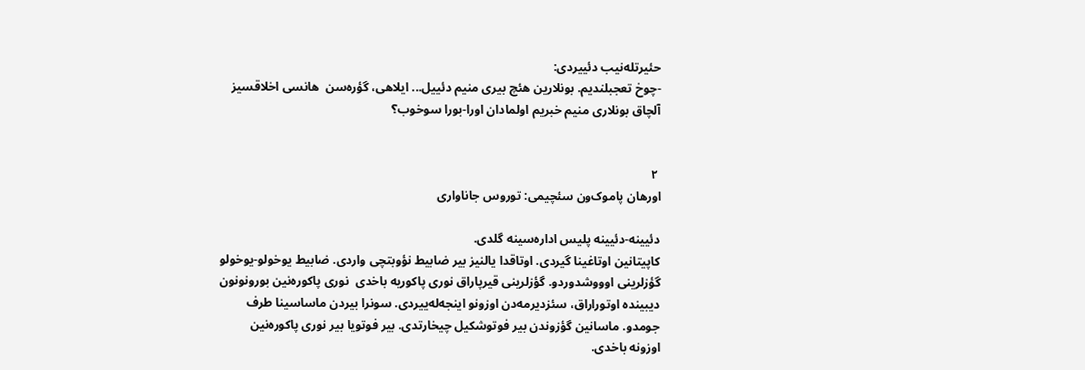حئیرتله‌نیب دئییردی:
-چوخ تعجبلندیم. بونلارین هئچ بیری منیم دئییل... ایلاهی، گؤره‌سن  هانسی اخلاقسیز آلچاق بونلاری منیم خبریم اولمادان اورا-بورا سوخوب؟


 ۲
اورهان پاموک‌ون سئچیمی: توروس جاناواری

دئیینه-دئیینه پلیس اداره‌سینه گلدی.
کاپیتانین اوتاغینا گیردی. اوتاقدا یالنیز بیر ضابیط نؤوبتچی واردی. ضابیط یوخولو-یوخولو گؤزلرینی اوووشدوردو. گؤزلرینی قیرپاراق نوری پاکوریه باخدی  نوری پاکوره‌نین بورونونون دیبینده اوتوراراق، سئزدیرمه‌دن اوزونو اینجه‌له‌ییردی. سونرا بیردن ماساسینا طرف جومدو. ماسانین گؤزوندن بیر فوتوشکیل چیخارتدی‌. بیر فوتویا بیر نوری پاکوره‌نین اوزونه باخدی.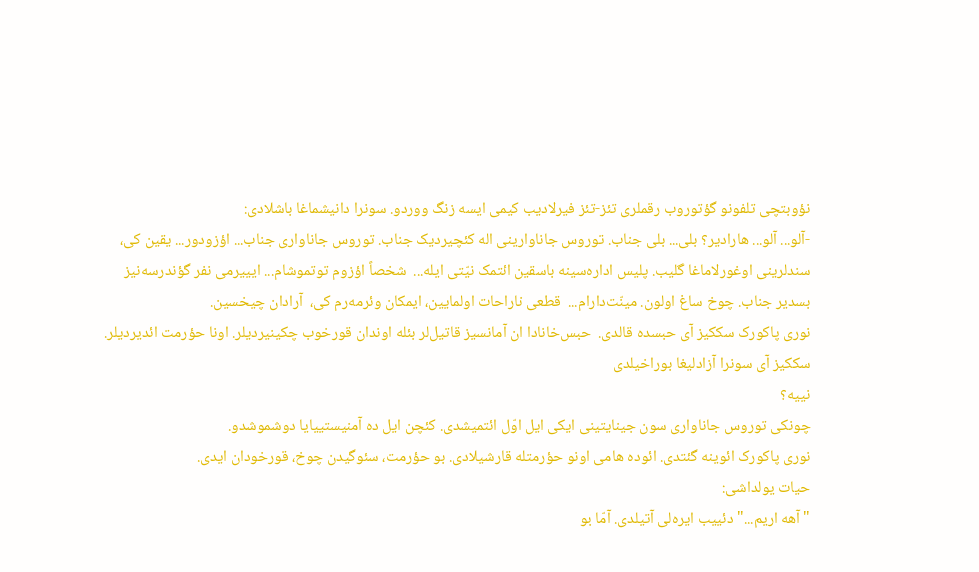نؤوبتچی تلفونو گؤتوروب رقملری تئز-تئز فیرلادیب کیمی ایسه زنگ ووردو. سونرا دانیشماغا باشلادی:
-آلو... آلو... هارادیر؟ بلی... بلی جناب. توروس جاناوارینی اله کئچیردیک جناب. توروس جاناواری جناب... اؤزودور... یقین کی، سندلرینی اوغورلاماغا گلیب. پلیس اداره‌سینه باسقین ائتمک نيّتی ایله...  شخصاً اؤزوم توتموشام... ایییرمی نفر گؤندرسه‌نیز بسدیر جناب. چوخ ساغ اولون. مینّت‌دارام...  قطعی ناراحات اولمایین، ایمکان وئرمه‌رم کی،  آرادان چیخسین.
نوری پاکورک سککیز آی حبسده قالدی.  حبس‌خانادا ان آمانسیز قاتیل‌لر بئله اوندان قورخوب چکینیردیلر. اونا حؤرمت ائدیردیلر.
سککیز آی سونرا آزادلیغا بوراخیلدی
نییه؟
چونکی توروس جاناواری سون جینایتینی ایکی ایل اوّل ائتمیشدی. کئچن ایل ده آمنیستییایا دوشموشدو.
نوری پاکورک ائوینه گئتدی. ائوده هامی اونو حؤرمتله قارشیلادی. بو حؤرمت، سئوگیدن چوخ، قورخودان ایدی.
حیات یولداشی:
"آهه اریم..." دئییب ایره‌لی آتیلدی. آمّا بو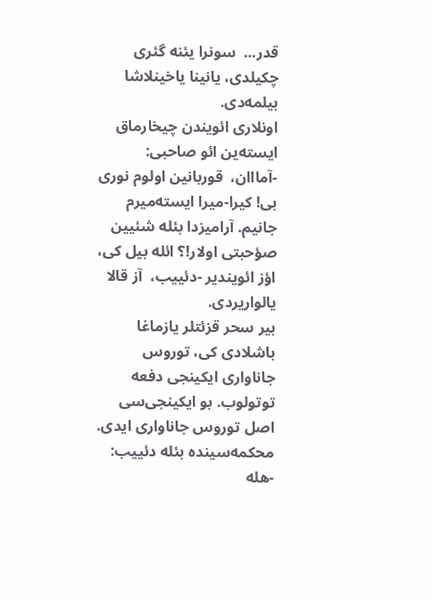قدر...  سونرا یئنه گئری چکیلدی، یانینا یاخینلاشا بیلمه‌دی.
اونلاری ائویندن چیخارماق ایسته‌ین ائو صاحبی:
-آمااان،  قوربانین اولوم نوری بی! کیرا-میرا ایسته‌میرم جانیم. آرامیزدا بئله شئیین صؤحبتی اولار!؟ ائله بیل کی،  اؤز ائویندیر -دئییب،  آز قالا یالواریردی.
بیر سحر قزئتلر یازماغا باشلادی کی، توروس جاناواری ایکینجی دفعه‌ توتولوب. بو ایکینجی‌سی اصل توروس جاناواری ایدی. محکمه‌سینده بئله دئییب:
-هله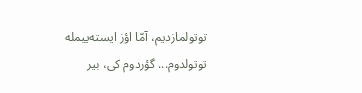توتولمازدیم، آمّا اؤز ایسته‌ییمله توتولدوم... گؤردوم کی، بیر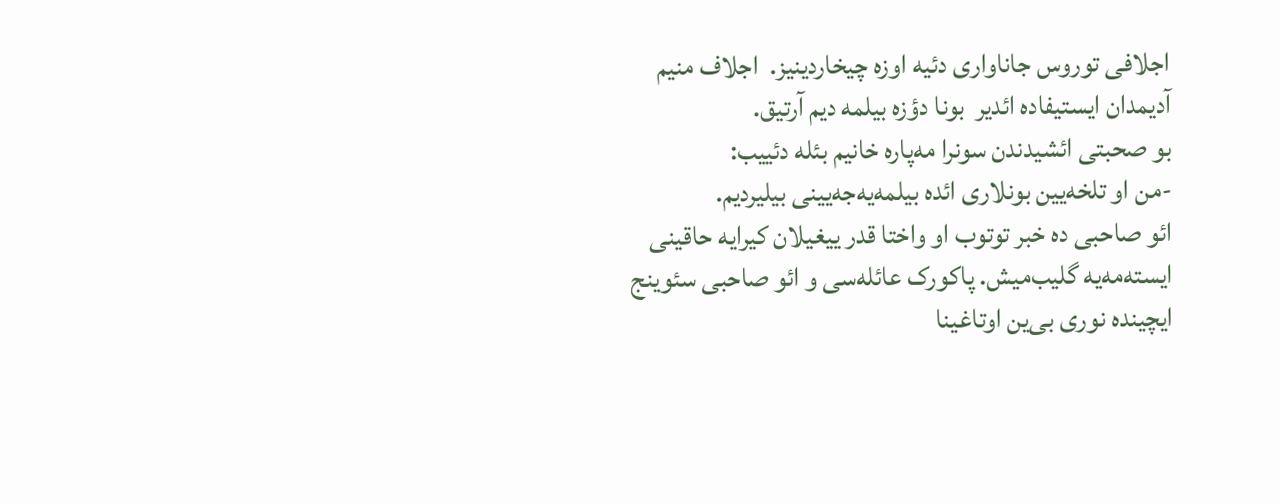اجلافی توروس جاناواری دئیه اوزه چیخاردینیز.  اجلاف منیم آدیمدان ایستیفاده ائدیر  بونا دؤزه بیلمه دیم آرتیق.
بو صحبتی ائشیدندن سونرا مه‌پاره خانیم بئله دئییب:
-من او تلخه‌یین بونلاری ائده بیلمه‌یه‌جه‌یینی بیلیردیم.
ائو صاحبی ده خبر توتوب او واختا قدر ییغیلان کیرایه‌‌ حاقینی ایسته‌مه‌یه گلیب‌میش. پاکورک عائله‌‌سی و ائو صاحبی سئوینج ایچینده نوری بی‌ین اوتاغینا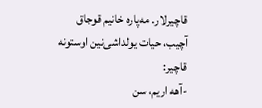قاچیرلار. مه‌پاره خانیم قوجاق آچیب، حیات یولداشی‌نین اوستونه قاچیر:
-آهه اریم، سن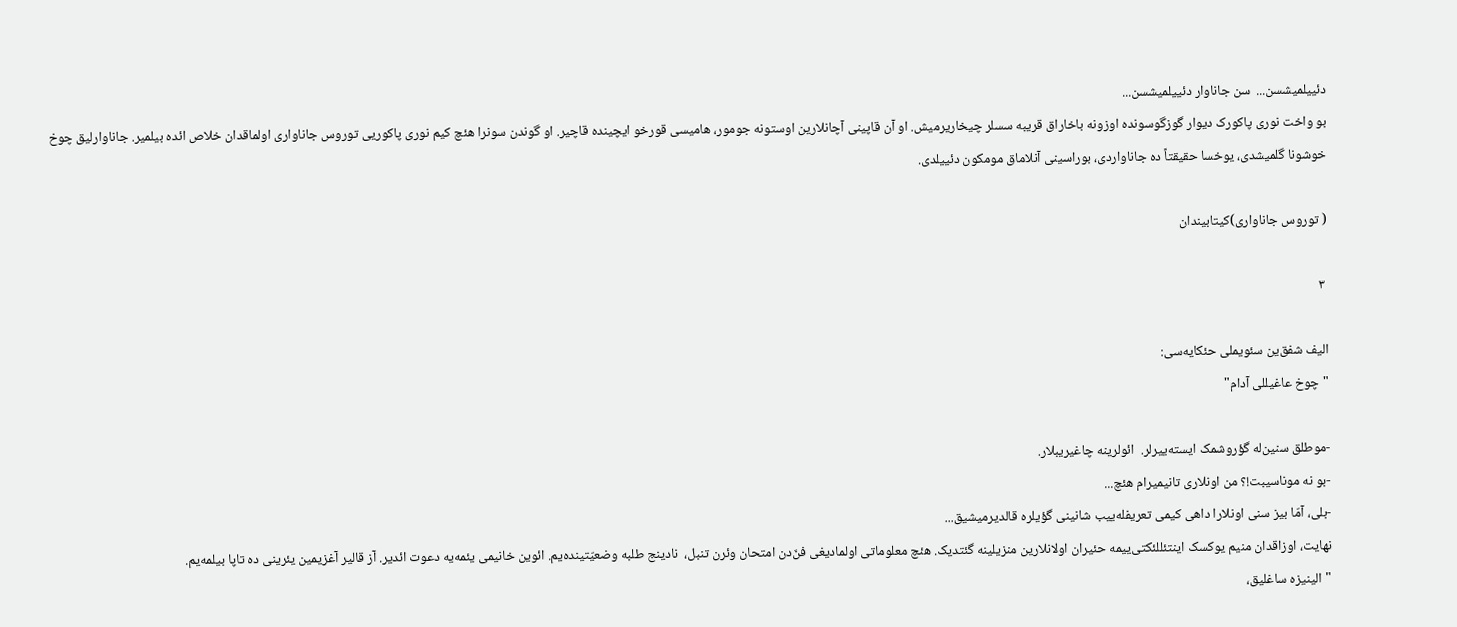دئییلمیشسن...  سن جاناوار دئییلمیشسن...
بو واخت نوری پاکورک دیوار گوزگوسونده اوزونه باخاراق قریبه سسلر چیخاریرمیش. او آن قاپینی آچانلارین اوستونه جومور، هامیسی قورخو ایچینده قاچیر. او گوندن سونرا هئچ کیم نوری پاکوریی توروس جاناواری اولماقدان خلاص ائده بیلمیر. جاناوارلیق چوخ خوشونا گلمیشدی، یوخسا حقیقتاً ده جاناواردی، بوراسینی آنلاماق مومکون دئییلدی.

( توروس جاناواری)کیتابیندان

 ۳

الیف شفق‌ین سئویملی حئکایه‌سی:
"چوخ عاغیللی آدام"

-موطلق سنین‌له گؤروشمک ایسته‌ییرلر.  ائولرینه چاغیریبلار.
-بو نه موناسیبت!؟ من اونلاری تانیمیرام هئچ...
-بلی، آمّا بیز سنی اونلارا داهی کیمی تعریفله‌ییب شانینی گؤیلره قالدیرمیشیق...
نهایت، اوزاقدان منیم یوکسک اینتئللئکتی‌ییمه حئیران اولانلارین منزیلینه گئتدیک. هئچ معلوماتی اولمادیغی فنّ‌دن امتحان وئرن تنبل،  نادینج طلبه‌‌ وضعيّتینده‌یم. ائوین خانیمی یئمه‌یه دعوت ائدیر. آز قالیر آغزیمین یئرینی ده تاپا بیلمه‌یم.
"الینیزه ساغلیق،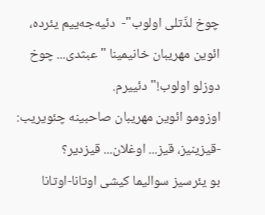چوخ لذّتلی اولوب"-  دئیه‌جه‌ییم یئرده، ائوین مهریبان خانیمینا "عبثدی... چوخ دوزلو اولوب!" دئییرم.
اوزومو ائوین مهریبان صاحبینه چئویریب:
-قیزینیز، قیز... اوغلان... قیزدیر؟
بو یئرسیز سوالیما کیشی اوتانا-اوتانا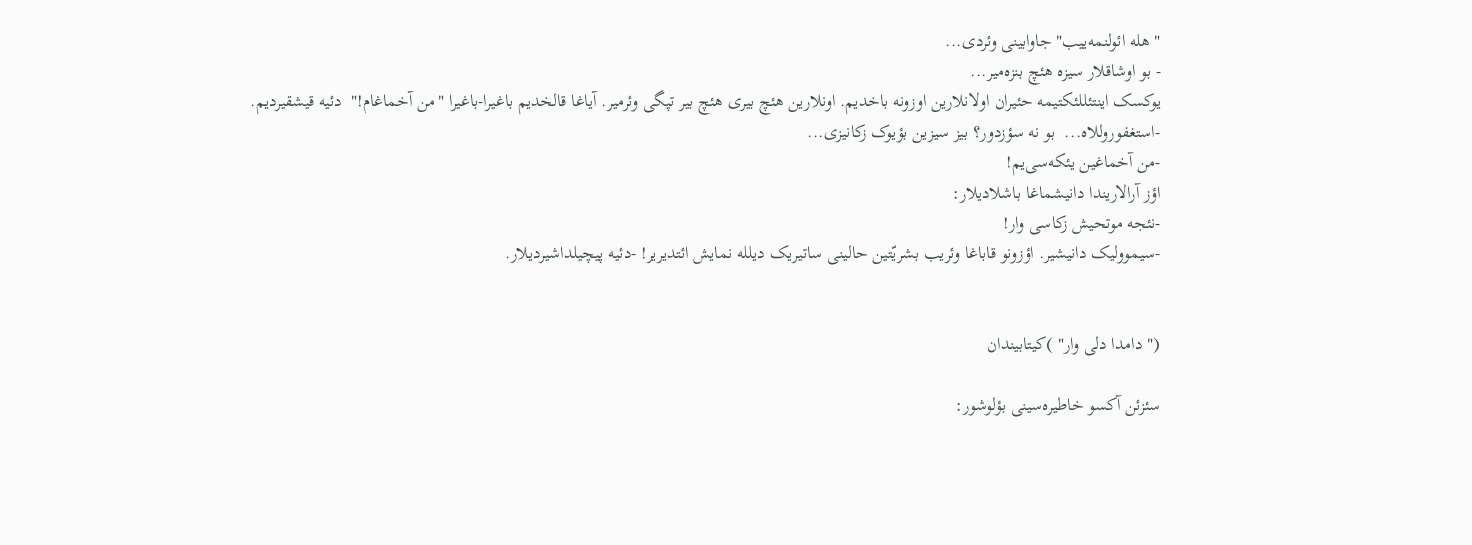"هله ائولنمه‌ییب" جاوابینی وئردی...
- بو اوشاقلار سیزه هئچ بنزه‌میر...
یوکسک اینتئللئکتیمه حئیران اولانلارین اوزونه باخدیم. اونلارین هئچ بیری هئچ بیر تپگی وئرمیر. آیاغا قالخدیم باغیرا-باغیرا "من آخماغام!"  دئیه قیشقیردیم.
-استغفوروللاه...  بو نه سؤزدور؟ بیز سیزین بؤیوک زکانیزی...
-من آخماغین یئکه‌سی‌یم!
اؤز آرالاریندا دانیشماغا باشلادیلار:
-نئجه موتحیش زکاسی وار!
-سیموولیک دانیشیر. اؤزونو قاباغا وئریب بشریّتین حالینی ساتیریک دیلله نمایش ائتدیریر! -دئیه پیچیلداشیردیلار.


(" دامدا دلی وار" )کیتابیندان

سئزئن آکسو خاطیره‌سینی بؤلوشور: